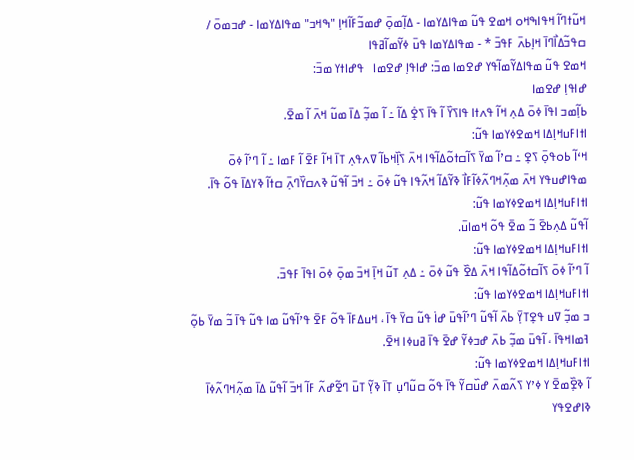ߞߎ߬ߙߣߊ߬ ߞߟߊߒߞߋ ߞߘߐ ߟߎ߬ ߘߟߊߡߌߘߊ - ߡߊ߲߬ߘߋ߲߫ ߝߘߏ߬ߓߊ߬ߞߊ߲ "ߒߞߏ" ߘߟߊߡߌߘߊ - ߝߏߘߋ߫ / ߛߟߏ߬ߡߊ߯ߣߊ߫ ߞߊ߲ߕߍ߫ ߓߟߏ߫ * - ߘߟߊߡߌߘߊ ߟߎ߫ ߦߌ߬ߘߊ߬ߥߟߊ
ߞߘߐ ߟߎ߬ ߘߟߊߡߌ߬ߘߊ߬ߟߌ ߝߐߘߊ ߘߏ߫: ߝߊߟߊ߲ ߝߐߘߊ   ߟߝߊߙߌ ߘߏ߫:
ߝߊߟߊ߲ ߝߐߘߊ
ߕߊ߲߬ߘߏ ߊߟߊ߫ ߦߋ߫ ߡߍ߲ ߞߊ߬ ߟߍߙߊ ߟߊߖߌ߰ ߊ߬ ߟߊ߫ ߖߐ߲߭ ߡߊ߬ ߸ ߊ߬ ߘߏ߲߬ ߡߊ߫ ߘߎ߬ ߞߍ߫ ߊ߬ ߘߐ߫.
ߊߙߊߓߎߞߊ߲ߡߊ ߞߘߐߦߌߘߊ ߟߎ߬:
ߞߵߊ߬ ߕߋߟߋ߲߫ ߖߐ߲ ߸ ߛߴߊ߬ ߘߌ߫ ߖߊ߬ߛߙߋ߬ߡߊ߬ߟߊ ߞߍ߫ ߖߊ߲߰ߞߕߊ߬ ߜߍߟߍ߲ ߠߊ߫ ߞߊ߬ ߓߐ߫ ߊ߬ ߓߘߊ ߸ ߊ߬ ߣߴߊ߬ ߦߋ߫ ߘߟߊߝߎߟߌ ߞߍ߫ ߘߍ߲߬ߞߣߍ߬ߦߊ߬ߓߊ߯ ߢߌ߬ߡߊ߬ ߞߍ߬ߟߊ ߟߎ߬ ߦߋ߫ ߸ ߞߏ߫ ߊ߬ߟߎ߬ ߢߍߛߌ߰ߣߍ߲߫ ߛߙߊ߬ ߢߌߡߊ߫ ߟߋ߬ ߟߊ߫.
ߊߙߊߓߎߞߊ߲ߡߊ ߞߘߐߦߌߘߊ ߟߎ߬:
ߊ߬ߟߎ߬ ߡߍ߲ߕߐ߫ ߏ߬ ߘߐ߫ ߟߋ߬ ߞߘߊߎ߫.
ߊߙߊߓߎߞߊ߲ߡߊ ߞߘߐߦߌߘߊ ߟߎ߬:
ߊ߬ ߣߴߊ߬ ߦߋ߫ ߖߊ߬ߛߙߋ߬ߡߊ߬ߟߊ ߞߍ߫ ߡߐ߰ ߟߎ߬ ߦߋ߫ ߸ ߡߍ߲ ߠߎ߬ ߞߊ߲߫ ߞߏ߫ ߘߋ߲߫ ߦߋ߫ ߊߟߊ߫ ߓߟߏ߫.
ߊߙߊߓߎߞߊ߲ߡߊ ߞߘߐߦߌߘߊ ߟߎ߬:
ߏ ߘߏ߲߬ ߜߎ ߟߐ߲ߠߌ߲߫ ߕߍ߫ ߊ߬ߟߎ߬ ߣߴߊ߬ߟߎ߫ ߝߊ߭ ߟߎ߬ ߛߌ߫ ߟߊ߫ ، ߞߎߡߓߊ߫ ߟߋ߬ ߓߐ߫ ߟߴߊ߬ߟߎ߬ ߘߊ ߟߎ߬ ߟߊ߫ ߏ߬ ߘߌ߫ ߕߋ߲߬ ߔߘߊߞߟߊ߫ ، ߊ߬ߟߎ߫ ߘߏ߲߬ ߕߍ߫ ߝߏߦߌ߬ ߝߐ߫ ߟߊ߫ ߥߎߦߊ ߞߐ߫.
ߊߙߊߓߎߞߊ߲ߡߊ ߞߘߐߦߌߘߊ ߟߎ߬:
ߊ߬ ߢߐ߲߰ߘߐ߫ ߌ ߦߴߌ ߖߍ߬ߘߍ߫ ߝߎ߰ߛߌ߬ ߟߊ߫ ߟߋ߬ ߛߎ߬ߣߎ߲ ߠߊ߫ ߢߌ߲߬ ߠߎ߫ ߣߐ߬ߝߍ߬ ߓߊ߬ ߞߏ߫ ߊ߬ߟߎ߬ ߡߊ߫ ߘߍ߲߬ߞߣߍ߬ߦߊ߫ ߢߊߝߐߟߌ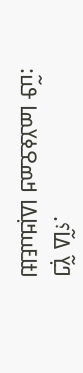ߣߌ߲߬ ߡߊ߬؟.
ߊߙߊߓߎߞߊ߲ߡߊ ߞߘߐߦߌߘߊ ߟߎ߬: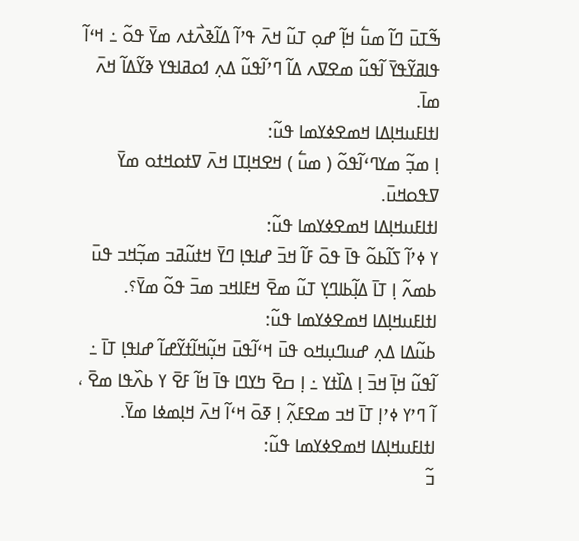ߒ߬ߠߎ߫ ߣߊ߬ ߘߎ߱ ߞߊ߲߬ ߝߋ߲ ߠߎ߬ ߞߍ߫ ߟߴߊ߬ ߡߊ߬ߢߍ߯ߙߍ ߘߌ߫ ߟߋ߬ ߸ ߞߵߊ߬ ߟߊߥߌ߬ߟߌ߫ ߊ߬ߟߎ߬ ߘߐߜߍ ߡߊ߬ ߣߴߊ߬ߟߎ߬ ߡߍ߲ ߗߋߥߊߟߌ ߢߌ߬ߡߊ߬ ߞߍ߫ ߘߊ߫.
ߊߙߊߓߎߞߊ߲ߡߊ ߞߘߐߦߌߘߊ ߟߎ߬:
ߊ߲ ߘߏ߲߬ ߘߌߣߵߊ߬ߟߋ߬ ( ߘߎ߱ ) ߞߐߞߊ߲ߠߊ ߞߍ߫ ߜߙߋߞߙߋ ߘߌ߫ ߜߟߋߞߎ߫.
ߊߙߊߓߎߞߊ߲ߡߊ ߞߘߐߦߌߘߊ ߟߎ߬:
ߌ ߦߴߊ߬ ߖߊ߬ߕߋ߬ ߟߊ߫ ߟߋ߫ ߓߊ߬ ߞߏ߫ ߝߊߟߊ߲ ߣߌ߫ ߞߙߎ߬ߥߏ ߘߏ߲߬ߞߏ ߟߎ߫ ߕߘߍ߬ ߊ߲ ߠߊ߫ ߡߊ߲߬ߕߊߣߌ߲ ߠߎ߬ ߘߐ߫ ߞߓߊߞߏ ߘߏ߫ ߟߋ߬ ߘߌ߫؟.
ߊߙߊߓߎߞߊ߲ߡߊ ߞߘߐߦߌߘߊ ߟߎ߬:
ߕߎ߬ߡߊ ߡߍ߲ ߝߎߣߎ߲ߞߋ ߟߎ߫ ߞߵߊ߬ߟߎ߫ ߞߎ߲߬ߞߊ߬ߙߌ߬ߝߊ߬ ߝߊߟߊ߲ ߠߊ߫ ߸ ߊ߬ߟߎ߬ ߞߊ߲߫ ߞߏ߫ ߊ߲ ߡߊ߰ߙߌ ߸ ߊ߲ ߛߐ߫ ߤߌߣߊ ߟߊ߫ ߞߊ߬ ߓߐ߫ ߌ ߕߍ߰ߟߊ ߘߐ߫ ، ߊ߬ ߣߴߌ ߦߴߊ߲ ߠߊ߫ ߞߏ ߘߐߓߍ߲߬ ߊ߲ ߧߋ߫ ߞߵߊ߬ ߞߍ߫ ߞߊ߲ߘߦߊ ߘߌ߫.
ߊߙߊߓߎߞߊ߲ߡߊ ߞߘߐߦߌߘߊ ߟߎ߬:
ߏ߬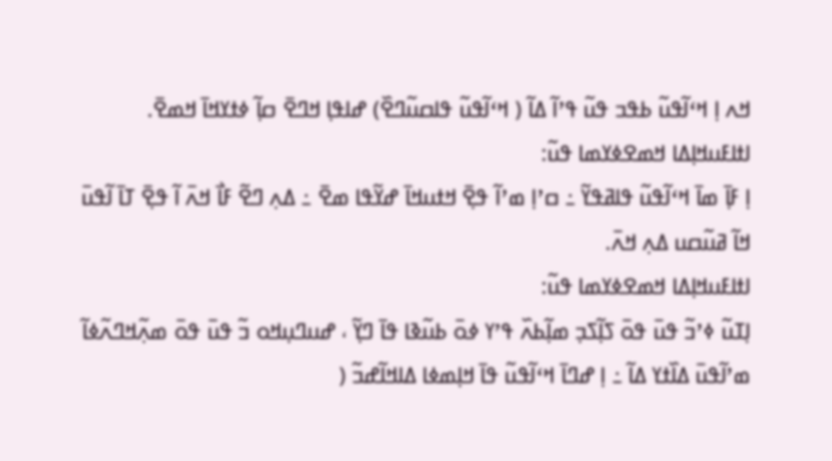ߞߍ ߊ߲ ߞߵߊ߬ߟߎ߬ ߕߟߏ ߟߎ߬ ߟߴߊ߬ ߡߊ߬ ( ߞߵߊ߬ߟߎ߬ ߟߊߛߎ߬ߣߐ߰) ߝߊߟߊ߲ ߞߣߐ߫ ߛߊ߲߬ ߦߙߌߞߊ߫ ߞߘߐ߫.
ߊߙߊߓߎߞߊ߲ߡߊ ߞߘߐߦߌߘߊ ߟߎ߬:
ߊ߲ ߓߊ߲߫ ߘߊ߫ ߞߵߊ߬ߟߎ߬ ߟߊߥߟߌ߬ ߸ ߛߴߊ߲ ߘߴߊ߬ ߟߐ߲߫ ߞߙߎߞߊ߫ ߝߌ߬ߟߊ ߘߐ߫ ߸ ߡߍ߲ ߣߐ߬ ߓߊ߯ ߞߍ߫ ߊ߬ ߟߐ߲߫ ߠߊ߫ ߊ߬ߟߎ߫ ߞߊ߬ ߥߎ߬ߛߎ ߡߍ߲ ߞߍ߫.
ߊߙߊߓߎߞߊ߲ߡߊ ߞߘߐߦߌߘߊ ߟߎ߬:
ߊ߲ߠߎ߬ ߦߴߏ߬ ߟߎ߫ ߟߋ߫ ߖߊ߲߬ߖߏ߲ ߘߊ߲߬ߕߍ߰ ߟߴߌ ߦߋ߫ ߕߎ߬ߢߊ ߟߊ߫ ߣߌ߲߬ ، ߝߎߣߎ߲ߞߋ ߏ߬ ߟߎ߫ ߟߋ߫ ߘߍ߲߬ߞߣߍ߬ߦߊ߬ ߘߴߊ߬ߟߎ߫ ߡߊ߰ߙߌ ߡߊ߬ ߸ ߊ߲ ߝߣߊ߫ ߞߵߊ߬ߟߎ߬ ߟߊ߫ ߞߊ߲ߘߦߊ ߡߊߞߊ߬ߝߏ߬ (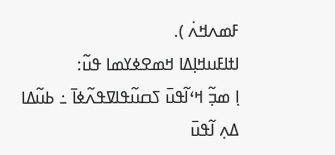ߓߘߍߞߍ߭ ).
ߊߙߊߓߎߞߊ߲ߡߊ ߞߘߐߦߌߘߊ ߟߎ߬:
ߊ߲ ߘߏ߲߬ ߞߵߊ߬ߟߎ߫ ߖߛߎ߬ߟߊߜߟߍ߬ߦߊ߫ ߸ ߕߎ߬ߡߊ ߡߍ߲ ߊ߬ߟߎ߫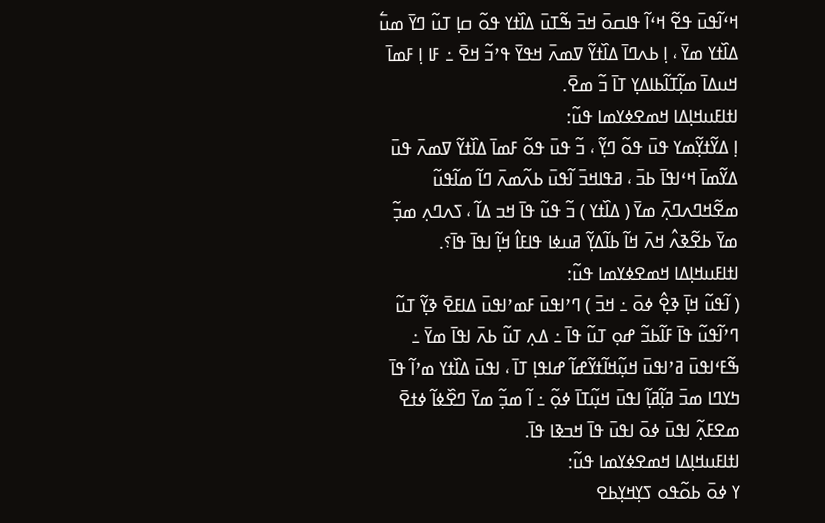ߞߵߊ߬ߟߎ߫ ߟߐ߬ ߞߵߊ߬ ߟߊߛߋ߫ ߞߏ߫ ߒ߬ߠߎ߫ ߡߊ߰ߙߌ ߟߋ߬ ߛߊ߲ ߠߎ߬ ߣߌ߫ ߘߎ߱ ߡߊ߰ߙߌ ߘߌ߫ ، ߊ߲ ߕߍߣߊ߫ ߡߊ߰ߙߌ߬ ߜߘߍ߫ ߞߟߌ߫ ߟߴߏ߬ ߞߐ߫ ߸ ߓߊ ߊ߲ ߓߘߊ߫ ߞߎߡߊ߫ ߘߊ߲߬ߠߊ߬ߕߊߡߌ߲ ߠߊ߫ ߏ߬ ߘߐ߫.
ߊߙߊߓߎߞߊ߲ߡߊ ߞߘߐߦߌߘߊ ߟߎ߬:
ߊ߲ ߡߌ߬ߙߌ߲߬ߘߌ ߟߎ߫ ߟߋ߬ ߣߌ߲߬ ، ߏ߬ ߟߎ߫ ߟߋ߬ ߓߘߊ߫ ߡߊ߰ߙߌ߬ ߜߘߍ߫ ߟߎ߫ ߡߌ߬ߘߊ߫ ߞߵߊߟߊ߫ ߕߏ߫ ، ߥߟߊߞߏ߫ ߊ߬ߟߎ߫ ߕߍ߬ߘߍ߫ ߣߊ߬ ߘߊ߬ߟߎ߬ ߘߐ߬ߞߣߍߣߍ߲߫ ߘߌ߫ ( ߡߊ߰ߙߌ ) ߏ߬ ߟߎ߬ ߟߊ߫ ߞߏ ߡߊ߬ ، ߖߍߣߍ߲ ߘߏ߲߬ ߘߌ߫ ߕߐ߬ߢߍ߮ ߞߍ߫ ߞߊ߬ ߕߊ߬ߡߌ߲߬ ߥߎߦߊ ߟߊߓߊ߮ ߞߊ߲߬ ߊߟߊ߫ ߟߊ߫؟.
ߊߙߊߓߎߞߊ߲ߡߊ ߞߘߐߦߌߘߊ ߟߎ߬:
( ߊ߬ߟߎ߬ ߞߊ߲߫ ߢߐ߲߮ ߦߋ߫ ߸ ߞߏ߫ ) ߣߴߊߟߎ߫ ߓߘߴߊߟߎ߫ ߡߊߓߐ߫ ߢߌ߲߬ ߠߎ߬ ߣߴߊ߬ߟߎ߬ ߟߊ߫ ߓߊ߬ߕߏ߬ ߝߋ߲ ߠߎ߬ ߟߊ߫ ߸ ߡߍ߲ ߠߎ߬ ߕߍ߫ ߊߟߊ߫ ߘߌ߫ ߸ ߒ߬ߓߵߊߟߎ߫ ߥߴߊߟߎ߫ ߞߎ߲߬ߞߊ߬ߙߌ߬ߝߊ߬ ߝߊߟߊ߲ ߠߊ߫ ، ߊߟߎ߫ ߡߊ߰ߙߌ ߘߴߊ߬ ߟߊ߫ ߤߌߣߊ ߘߏ߫ ߥߊ߲߬ߥߊ߲߬ ߊߟߎ߫ ߞߎ߲߬ߠߊ߫ ߦߋ߲߬ ߸ ߊ߬ ߘߏ߲߬ ߘߌ߫ ߣߐ߰ߦߊ߬ ߦߙߐ߫ ߘߐߓߍ߲߬ ߊߟߎ߫ ߦߋ߫ ߊߟߎ߫ ߟߊ߫ ߞߏߢߊ ߟߊ߫.
ߊߙߊߓߎߞߊ߲ߡߊ ߞߘߐߦߌߘߊ ߟߎ߬:
ߌ ߦߋ߫ ߕߋ߬ߟߋ ߖߌ߲ߞߌ߲ߕߐ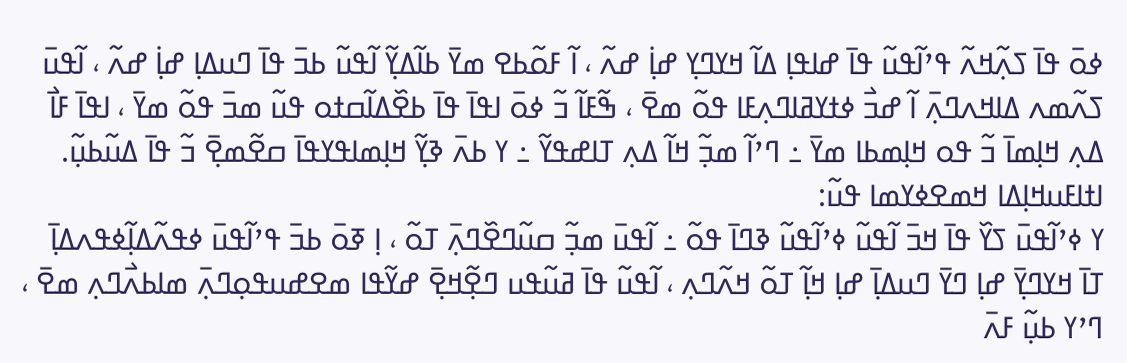ߦߋ߫ ߟߊ߫ ߖߍ߲߬ߞߍ߬ ߟߴߊ߬ߟߎ߬ ߟߊ߫ ߝߊߟߊ߲ ߡߊ߬ ߞߌߣߌ߲ ߝߊ߲߭ ߝߍ߬ ، ߊ߬ ߓߋ߬ߕߐ ߘߌ߫ ߕߊ߬ߡߌ߲߬ ߊ߬ߟߎ߬ ߕߏ߫ ߟߊ߫ ߣߎߡߊ߲ ߝߊ߲߭ ߝߍ߬ ، ߊ߬ߟߎ߫ ߖߍ߬ߘߍ ߡߊߞߍߣߍ߲߫ ߊ߬ ߝߏ߯ ߦߙߌߥߊߣߍ߲ߓߊ ߟߋ߬ ߘߐ߫ ، ߒ߬ߓߊ߬ ߏ߬ ߦߋ߫ ߊߟߊ߫ ߟߊ߫ ߕߐ߰ߡߊ߬ߛߙߋ ߟߎ߬ ߘߏ߫ ߟߋ߬ ߘߌ߫ ، ߊߟߊ߫ ߓߊ߯ ߡߍ߲ ߞߊ߲ߘߊ߫ ߏ߬ ߟߋ ߞߊ߲ߘߕߊ ߘߌ߫ ߸ ߣߴߊ߬ ߘߏ߲߬ ߞߊ߬ ߡߍ߲ ߠߊߝߟߌ߬ ߸ ߌ ߕߍ߫ ߢߌ߲߬ ߞߊ߲ߘߊߟߌߟߊ߫ ߛߐ߬ߘߐ߲߫ ߏ߬ ߟߊ߫ ߡߎ߬ߕߎ߲߬.
ߊߙߊߓߎߞߊ߲ߡߊ ߞߘߐߦߌߘߊ ߟߎ߬:
ߌ ߦߴߊ߬ߟߎ߫ ߖߌ߰ ߟߊ߫ ߞߏ߫ ߊ߬ߟߎ߬ ߦߴߊ߬ߟߎ߬ ߢߣߊ߫ ߟߋ߬ ߸ ߊ߬ߟߎ߫ ߘߏ߲߬ ߛߎ߬ߣߐ߰ߣߍ߲߫ ߠߋ߬ ، ߊ߲ ߧߋ߫ ߕߏ߫ ߟߴߊ߬ߟߎ߫ ߦߟߍ߬ߡߊ߲߬ߦߟߍߡߊ߲߫ ߠߊ߫ ߞߌߣߌ߲߫ ߝߊ߲ ߣߌ߫ ߣߎߡߊ߲߫ ߝߊ߲ ߞߊ߲߬ ߠߋ߬ ߞߍ߬ߣߍ߲ ، ߊ߬ߟߎ߬ ߟߊ߫ ߥߎ߬ߟߎ ߣߐ߲߬ߞߐ߲߫ ߝߌ߬ߟߊ ߘߐߝߎߟߋ߲ߣߍ߲߫ ߘߊߕߍ߯ߣߍ߲ ߘߐ߫ ، ߣߴߌ ߕߎ߲߬ ߓߍ߫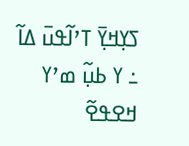ߖߌ߲ߞߌ߲߫ ߠߴߊ߬ߟߎ߫ ߡߊ߬ ߸ ߌ ߕߎ߲߬ ߘߴߌ ߞߐߟߐ߬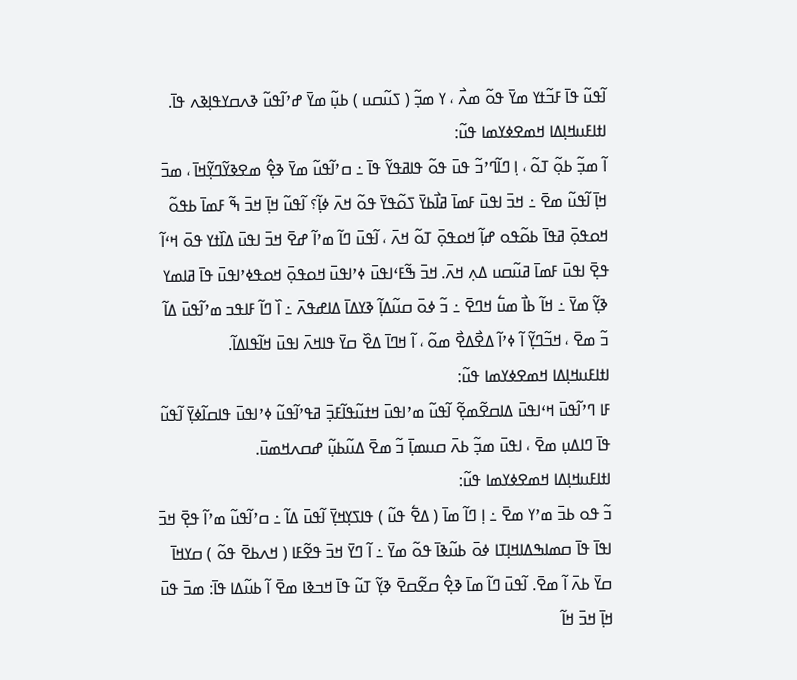ߊ߬ߟߎ߬ ߟߊ߫ ߓߏ߬ߙߌ ߘߌ߫ ߟߋ߬ ߘߍ߯ ، ߌ ߘߏ߲߬ ( ߖߎ߬ߛߎ ) ߕߎ߲߬ ߘߌ߫ ߝߴߊ߬ߟߎ߬ ߢߍߛߌߟߊ߲ߢߍ ߟߊ߫.
ߊߙߊߓߎߞߊ߲ߡߊ ߞߘߐߦߌߘߊ ߟߎ߬:
ߊ߬ ߘߏ߲߬ ߕߋ߲߬ ߠߋ߬ ، ߊ߲ ߣߊ߬ߣߴߏ߬ ߟߎ߫ ߟߋ߬ ߟߊߥߟߌ߬ ߟߊ߫ ߸ ߛߴߊ߬ߟߎ߬ ߘߌ߫ ߢߐ߲߮ ߘߐߢߌ߬ߣߌ߲߬ߞߊ߫ ، ߘߏ߫ ߞߊ߲߫ ߊ߬ߟߎ߬ ߘߐ߫ ߸ ߞߏ߫ ߊߟߎ߫ ߓߘߊ߫ ߥߊ߯ߕߌ߫ ߖߋ߬ߟߌ߫ ߟߋ߬ ߞߍ߫ ߦߊ߲߬؟ ߊ߬ߟߎ߬ ߞߊ߲߫ ߞߏ߫ ߒ߬ ߓߘߊ߫ ߕߟߋ߬ ߞߋߟߋ߲߫ ߥߟߊ߫ ߕߋ߬ߟߋ ߝߊ߲߬ ߞߋߟߋ߲߫ ߠߋ߬ ߞߍ߫ ، ߊ߬ߟߎ߫ ߣߊ߬ ߘߴߊ߬ ߝߐ߫ ߞߏ߫ ߊߟߎ߫ ߡߊ߰ߙߌ ߟߋ߫ ߞߵߊ߬ ߟߐ߲߫ ߊߟߎ߫ ߓߘߊ߫ ߥߎ߬ߛߎ ߡߍ߲ ߞߍ߫. ߞߏ߫ ߒ߬ߓߵߊߟߎ߫ ߦߴߊߟߎ߫ ߞߋߟߋ߲߫ ߞߋߟߦߴߊߟߎ߫ ߟߊ߫ ߥߊߘߌ ߢߌ߲߬ ߘߌ߫ ߸ ߞߊ߬ ߕߊ߯ ߘߎ߱ ߞߣߐ߫ ߸ ߏ߬ ߦߋ߫ ߛߎ߬ߡߊ߲߬ ߢߌߡߊ߫ ߡߊߝߟߍ߫ ߸ ߊ߰ ߣߊ߬ ߓߊߟߏ ߘߴߊ߬ߟߎ߫ ߡߊ߬ ߏ߬ ߘߐ߫ ، ߞߏ߬ߣߌ߲߬ ߊ߬ ߦߴߊ߬ ߡߐ߯ߡߐ߯ ߘߋ߬ ، ߊ߬ ߞߣߊ߫ ߡߐ߰ ߛߌ߫ ߟߊߞߍ߫ ߊߟߎ߫ ߞߊ߬ߟߊߡߊ߬.
ߊߙߊߓߎߞߊ߲ߡߊ ߞߘߐߦߌߘߊ ߟߎ߬:
ߓߊ ߣߴߊ߬ߟߎ߫ ߞߵߊߟߎ߫ ߡߊߛߐ߬ߘߐ߲߬ ߊ߬ߟߎ߬ ߘߴߊߟߎ߫ ߞߙߎ߬ߟߊ߬ߓߏ߲߫ ߥߟߴߊ߬ߟߎ߬ ߦߴߊߟߎ߫ ߟߊߛߊ߬ߦߌ߲߫ ߊ߬ߟߎ߬ ߟߊ߫ ߣߊߡߎ߲ ߘߐ߫ ، ߊߟߎ߫ ߘߏ߲߬ ߕߍ߫ ߛߎߘߊ߲߫ ߏ߬ ߘߐ߫ ߡߎ߬ߕߎ߲߬ ߝߛߍߞߘߎ߫.
ߊߙߊߓߎߞߊ߲ߡߊ ߞߘߐߦߌߘߊ ߟߎ߬:
ߏ߬ ߟߋ ߕߏ߫ ߘߴߌ ߘߐ߫ ߸ ߊ߲ ߣߊ߬ ߘߊ߫ ( ߡߐ߱ ߟߎ߬ ) ߟߊߖߌ߲ߞߌ߲߫ ߊ߬ߟߎ߫ ߡߊ߬ ߸ ߛߴߊ߬ߟߎ߬ ߘߴߊ߬ ߟߐ߲߫ ߞߏ߫ ߊߟߊ߫ ߟߊ߫ ߛߘߊߒߡߊߞߊ߲ߠߊ ߦߋ߫ ߕߎ߬ߢߊ߫ ߟߋ߬ ߘߌ߫ ߸ ߊ߬ ߣߌ߫ ߞߏ߫ ߟߐ߬ߓߊ ( ߞߍߕߐ߫ ߟߋ߬ ) ߛߌߞߊ߫ ߛߌ߫ ߕߍ߫ ߊ߬ ߘߐ߫. ߊ߬ߟߎ߫ ߣߊ߬ ߘߊ߫ ߢߐ߲߮ ߛߐ߬ߛߐ߫ ߢߌ߲߬ ߠߎ߬ ߟߊ߫ ߞߏߢߊ ߘߐ߫ ߊ߬ ߕߎ߬ߡߊ ߟߊ߫: ߘߏ߫ ߟߎ߫ ߞߊ߲߫ ߞߏ߫ ߞߊ߬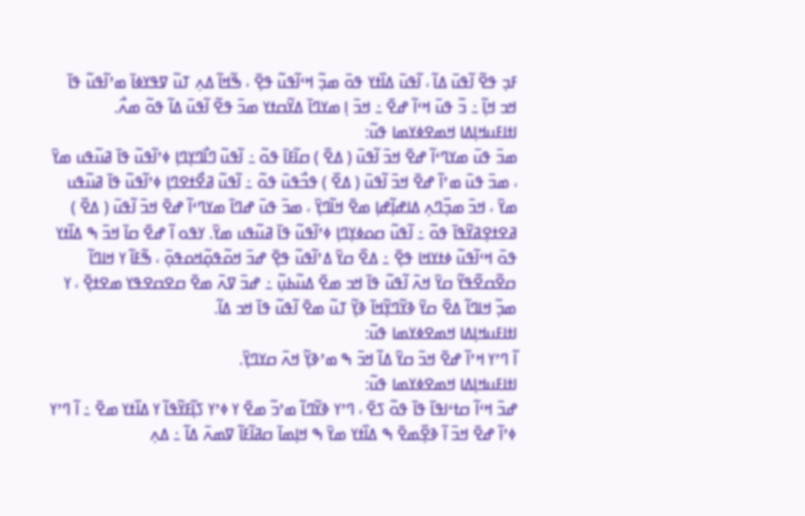ߓߏ߲ ߟߐ߬ ߊ߬ߟߎ߫ ߡߊ߬ ، ߊ߬ߟߎ߫ ߡߊ߰ߙߌ ߟߋ߫ ߘߏ߲߬ ߞߵߊ߬ߟߎ߬ ߟߐ߲߫ ، ߒ߬ߞߊ߬ ߡߍ߲ ߠߎ߬ ߜߟߌߦߊ߫ ߘߴߊ߬ߟߎ߬ ߟߊ߫ ߞߏ ߞߊ߲߬ ߸ ߏ߬ ߟߎ߫ ߞߵߊ߬ ߝߐ߫ ߸ ߞߏ߫ ߊ߲ ߘߌߣߊ߫ ߡߌ߬ߛߙߌ ߘߏ߫ ߟߐ߬ ߊ߬ߟߎ߫ ߡߊ߬ ߟߋ߬ ߘߍ߯.
ߊߙߊߓߎߞߊ߲ߡߊ ߞߘߐߦߌߘߊ ߟߎ߬:
ߘߏ߫ ߟߎ߫ ߘߌߣߵߊ߬ ߝߐ߫ ߞߏ߫ ߊ߬ߟߎ߫ ( ߡߐ߰ ) ߛߊ߬ߓߊ߫ ߟߋ߬ ߸ ߊ߬ߟߎ߬ ߣߊ߯ߣߌ߲ߣߊ߲ ߦߴߊ߬ߟߎ߬ ߟߊ߫ ߥߎ߬ߟߎ ߘߌ߫ ، ߘߏ߫ ߟߎ߫ ߘߴߊ߬ ߝߐ߫ ߞߏ߫ ߊ߬ߟߎ߫ ( ߡߐ߰ ) ߟߏ߯ߟߎ߫ ߟߋ߬ ߸ ߊ߬ߟߎ߬ ߥߐ߯ߙߐߣߊ߲ ߦߴߊ߬ߟߎ߬ ߟߊ߫ ߥߎ߬ߟߎ ߘߌ߫ ، ߞߏ߫ ߘߏ߲߰ߣߍ߲ ߡߊߝߊ߲߬ߝߊ߲ ߘߐ߫ ߞߊ߬ߣߌ߲߫ ، ߘߏ߫ ߟߎ߫ ߝߣߊ߫ ߘߌߣߵߊ߬ ߝߐ߫ ߞߏ߫ ߊ߬ߟߎ߫ ( ߡߐ߰ ) ߥߐߙߐ߲ߥߌ߬ߟߊ߫ ߟߋ߬ ߸ ߊ߬ߟߎ߬ ߛߋߦߌ߲ߣߊ߲ ߦߴߊ߬ߟߎ߬ ߟߊ߫ ߥߎ߬ߟߎ ߘߌ߫. ߌߟߋ ߊ߬ ߝߐ߫ ߛߊ߫ ߞߏ߫ ߒ ߡߊ߰ߙߌ ߟߋ߫ ߞߵߊ߬ߟߎ߬ ߦߙߌߞߊ ߟߐ߲߫ ߸ ߡߐ߰ ߛߌ߫ ߡߴߊ߬ߟߎ߬ ߟߐ߲߫ ߝߏ߫ ߞߋ߬ߟߋ߲߬ߞߋߟߋ߲߫ ، ߒ߬ߓߊ߬ ߌ ߞߊߣߊ߬ ߛߐ߬ߛߐ߬ߟߌ߬ ߛߌ߫ ߞߍ߫ ߊ߬ߟߎ߬ ߟߊ߫ ߞߏ ߘߐ߫ ߡߎ߬ߕߎ߲߬ ߸ ߝߏ߫ ߜߍ߫ ߘߐ߫ ߛߐߛߐߟߌ ߘߐߙߐ߲߫ ، ߌ ߘߏ߲߬ ߞߊߣߊ߬ ߡߐ߰ ߛߌ߫ ߢߌ߬ߣߌ߲߬ߞߊ߫ ߢߌ߲߬ ߠߎ߬ ߘߐ߫ ߊ߬ߟߎ߬ ߟߊ߫ ߞߏ ߡߊ߬.
ߊߙߊߓߎߞߊ߲ߡߊ ߞߘߐߦߌߘߊ ߟߎ߬:
ߊ߬ ߣߴߌ ߞߴߊ߬ ߝߐ߫ ߞߏ߫ ߛߌ߫ ߡߊ߬ ߞߏ߫ ߒ ߘߴߢߌ߲߬ ߞߍ߫ ߛߌߣߌ߲߫.
ߊߙߊߓߎߞߊ߲ߡߊ ߞߘߐߦߌߘߊ ߟߎ߬:
ߝߏ߫ ߞߵߊ߬ ߛߙߵߊߟߊ߫ ߟߊ߫ ߟߋ߬ ߖߐ߫ ، ߣߴߌ ߢߌ߬ߣߊ߬ ߘߴߏ߬ ߘߐ߫ ߌ ߦߴߌ ߖߊ߲߬ߓߌ߬ߟߊ߬ ߌ ߡߊ߰ߙߌ ߘߐ߫ ߸ ߊ߬ ߣߴߌ ߦߴߊ߬ ߝߐ߫ ߞߏ߫ ߊ߬ ߢߐ߲߰ߘߐ߫ ߒ ߡߊ߰ߙߌ ߘߌ߫ ߒ ߞߊ߲ߘߊ߫ ߛߥߊ߬ߓߊ߬ ߜߘߍ߫ ߡߊ߬ ߸ ߡߍ߲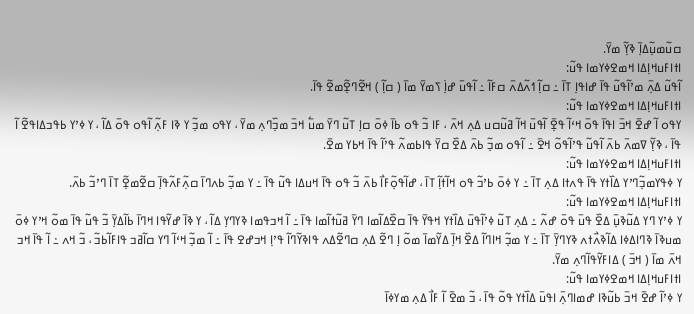ߛߎ߬ߘߎ߲߬ߡߊ߲߫ ߢߌ߲߬ ߘߌ߫.
ߊߙߊߓߎߞߊ߲ߡߊ ߞߘߐߦߌߘߊ ߟߎ߬:
ߊ߬ߟߎ߬ ߡߍ߲߫ ߘߴߊ߬ߟߎ߬ ߟߊ߫ ߝߊߟߊ߲ ߠߊ߫ ߸ ߛߊ߲߬ ߗߍ߬ߡߍ߫ ߛߓߊ߬ ߸ ߊ߬ߟߎ߫ ߝߊ߲߭ ߖߘߌ߫ ߘߊ߫ ( ߛߊ߲߬ ) ߞߐ߬ߣߐ߲߬ߘߐ߬ ߟߊ߫.
ߊߙߊߓߎߞߊ߲ߡߊ ߞߘߐߦߌߘߊ ߟߎ߬:
ߌߟߋ ߊ߬ ߝߐ߫ ߞߏ߫ ߊߟߊ߫ ߟߋ߫ ߞߵߊ߬ ߟߐ߲߫ ߊ߬ߟߎ߫ ߞߊ߬ ߥߎ߬ߛߎ ߡߍ߲ ߞߍ߫ ، ߓߊ ߏ߬ ߟߋ ߕߊ߫ ߦߋ߫ ߛߊ߲ ߠߎ߬ ߣߌ߫ ߘߎ߱ ߞߏ߫ ߘߏ߲߰ߣߍ߲ ߘߌ߫ ، ߌߟߋ ߘߏ߲߬ ߌ ߢߊ ߓߍ߲߬ ߊ߬ߟߋ ߟߋ߫ ߡߊ߬ ، ߌ ߦߴߌ ߕߟߏߡߊߟߐ߬ ߊ߬ ߟߊ߫ ، ߢߌ߲߬ ߜߘߍ߫ ߕߍ߫ ߊ߬ߟߎ߬ ߟߴߊ߬ߟߋ߬ ߞߐ߫ ߸ ߊ߬ߟߋ ߘߏ߲߬ ߕߍ߫ ߡߐ߰ ߛߌ߫ ߟߊߕߘߍ߬ ߟߴߊ߬ ߟߊ߫ ߞߕߌ ߘߐ߫.
ߊߙߊߓߎߞߊ߲ߡߊ ߞߘߐߦߌߘߊ ߟߎ߬:
ߌ ߦߟߌߘߏ߲߬ߣߴߌ ߡߊ߰ߙߌ ߟߊ߫ ߟߍߙߊ ߡߍ߲ ߠߊ߫ ߸ ߌ ߦߋ߫ ߕߴߏ߬ ߟߋ ߞߊ߬ߙߊ߲߬ ߠߊ߫ ، ߝߊ߬ߟߋ߲߬ߓߊ߯ ߕߍ߫ ߏ߬ ߟߋ ߟߊ߫ ߞߎߡߊ ߟߎ߬ ߟߊ߫ ߸ ߌ ߘߏ߲߬ ߕߍߣߊ߫ ߛߍ߲߬ߓߍ߬ߟߊ߲߫ ߛߐ߬ߘߐ߲߬ ߠߊ߫ ߣߴߏ߬ ߕߍ߫.
ߊߙߊߓߎߞߊ߲ߡߊ ߞߘߐߦߌߘߊ ߟߎ߬:
ߌ ߦߴߌ ߣߌ ߡߎ߬ߢߎ߲߫ ߡߐ߰ ߟߎ߫ ߟߋ߫ ߝߍ߬ ߸ ߡߍ߲ ߠߎ߬ ߦߴߊ߬ߟߎ߫ ߡߊ߰ߙߌ ߞߟߌ߫ ߟߊ߫ ߛߐ߰ߡߊ߬ߘߊ ߣߌ߫ ߥߎ߬ߙߊ߬ߘߊ ߟߊ߫ ߸ ߊ߬ ߞߏߟߘߊ ߢߌߣߌ߲ ߡߊ߬ ، ߌ ߢߊ߫ ߝߌ߬ߟߊ ߞߣߊ߫ ߕߊ߬ߡߌ߲߫ ߏ߬ ߟߎ߬ ߟߊ߫ ߘߋ߬ ߞߴߌ ߦߋ߫ ߘߎߢߊ߫ ߢߣߊߡߦߊ ߡߊ߬ߢߍ߯ߙߍ ߢߌߣߌ߲߫ ߠߊ߫ ߸ ߌ ߘߏ߲߬ ߞߊߣߊ߬ ߡߐ߰ ߞߊ߲߫ ߡߌ߬ߘߊ߫ ߘߋ߬ ߊ߲ ߣߐ߬ ߡߍ߲ ߛߣߐ߬ߡߍ ߟߊߢߌ߬ߣߊ߬ ߟߴߊ߲ ߞߏߝߐ ߟߊ߫ ߸ ߊ߬ ߘߏ߲߬ ߞߵߊ߬ ߣߌ ߛߊ߬ߥߏ ߟߊߓߊ߬ߕߏ߬ ، ߏ߬ ߞߍ ߸ ߊ߬ ߟߊ߫ ߞߏ ߞߍ߫ ߘߊ߫ ( ߞߏ߫ ) ߡߊߓߌ߬ߟߊ߬ߣߍ߲ ߘߌ߫.
ߊߙߊߓߎߞߊ߲ߡߊ ߞߘߐߦߌߘߊ ߟߎ߬:
ߌ ߦߴߊ߬ ߝߐ߫ ߞߏ߫ ߕߎ߬ߢߊ ߝߘߊߣߍ߲߫ ߊߟߎ߫ ߡߊ߰ߙߌ ߟߋ߬ ߟߊ߫ ، ߏ߬ ߘߐ߫ ߊ߬ ߓߊ߯ ߡߍ߲ ߘߌߦߊ߫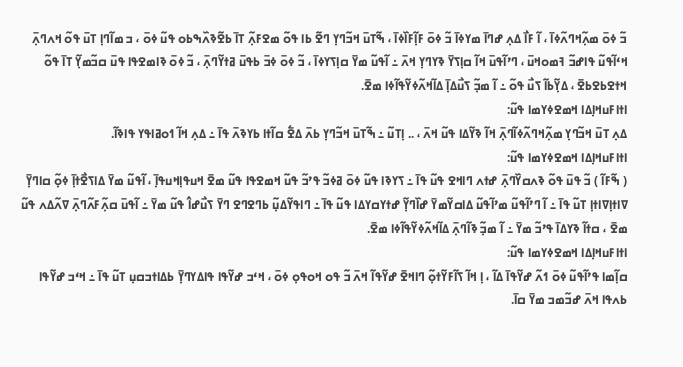ߏ߬ ߦߋ߫ ߘߍ߲߬ߞߣߍ߬ߦߊ߫ ، ߊ߬ ߓߊ߯ ߡߍ߲ ߝߣߊ߫ ߘߌߦߊ߫ ߏ߬ ߦߋ߫ ߓߊ߲߬ߓߊ߰ߦߊ߫ ، ߒ߬ߠߎ߫ ߞߏ߬ߣߌ߲ ߣߐ߬ ߕߊ ߟߋ߬ ߘߐߓߍ߲߬ ߠߊ߫ ߕߐ߬ߢߍ߰ߒߕߋ ߟߎ߬ ߦߋ߫ ، ߏ ߘߊ߬ߣߊ߲ ߠߎ߫ ߟߋ߬ ߞߍߣߍ߲߫ ߞߵߊ߬ߟߎ߬ ߟߊߝߏ߬ ߔߘߋߞߎ߫ ، ߣߴߊ߬ߟߎ߫ ߞߊ߬ ߛߊ߲ߖߌ߫ ߢߌߣߌ߲ ߞߍ߫ ߸ ߊ߬ߟߎ߬ ߘߌ߫ ߛߊ߲ߖߌߦߊ߫ ، ߏ߬ ߦߋ߫ ߦߏ߫ ߕߟߎ߫ ߥߙߌ߬ߣߍ߲߫ ، ߏ߬ ߦߋ߫ ߢߊߘߐߟߊ ߟߎ߫ ߛߏ߬ߘߌ߲߬ ߠߊ߫ ߟߋ߬ ߞߙߐߕߐߕߐ߫ ، ߡߌ߲߬ߕߊ߬ ߖߎ߯ ߟߋ߬ ߸ ߊ߬ ߘߏ߲߬ ߖߎ߯ߡߊ߲߫ ߡߊ߬ߞߍ߬ߦߌ߬ߟߊ߬ߦߊ ߘߐ߫.
ߊߙߊߓߎߞߊ߲ߡߊ ߞߘߐߦߌߘߊ ߟߎ߬:
ߡߍ߲ ߠߎ߫ ߞߏ߬ߣߌ߲ ߘߍ߲߬ߞߣߍ߬ߦߊ߬ߣߍ߲߫ ߞߊ߬ ߢߌ߬ߡߊ ߟߎ߬ ߞߍ߫ ، .. ߊ߲ߠߎ߬ ߸ ߒ߬ߠߎ߫ ߞߏ߬ߣߌ߲ ߕߍ߫ ߡߐ߱ ߛߊ߬ߙߊ ߕߌߢߍ߫ ߟߊ߫ ߸ ߡߍ߲ ߞߊ߬ ߗߋߥߊߟߌ ߟߊߢߊ߬.
ߊߙߊߓߎߞߊ߲ߡߊ ߞߘߐߦߌߘߊ ߟߎ߬:
( ߒ߬ߓߊ߬ ) ߏ߬ ߟߎ߫ ߟߋ߬ ߢߍߛߌ߰ߣߍ߲߫ ߝߙߍ ߣߊߞߐ ߟߎ߬ ߟߊ߫ ߸ ߖߌߢߊ ߟߎ߬ ߦߋ߫ ߥߦߏ߬ ߟߴߏ߬ ߟߎ߬ ߞߘߐߟߊ ߟߎ߬ ߘߐ߫ ߞߎߟߊ߲ߞߎߟߊ߲߫ ، ߊ߬ߟߎ߬ ߘߌ߫ ߡߊߖߐ߯ߙߊ߲߫ ߦߋ߲߬ ߛߊߣߌ߲߫ ߜߊߙߊ߲ߜߊߙߊ߲ ߠߎ߬ ߟߊ߫ ߸ ߊ߬ ߣߴߊ߬ߟߎ߬ ߘߴߊ߬ߟߎ߬ ߡߊߛߌ߬ߘߌ߫ ߝߊ߰ߣߌ߲߬ ߝߙߌߛߌߡߊ ߟߎ߬ ߟߊ߫ ߸ ߣߊߟߌ߬ߡߎ߲߬ ߕߣߐߣߐ ߣߌ߫ ߖߎ߯ߝߊ߮ ߟߎ߬ ߘߌ߫ ߸ ߊ߬ߟߎ߫ ߛߍ߲߬ߓߍ߬ߣߍ߲߫ ߜߍ߬ߡߍ ߟߎ߬ ߘߐ߫ ، ߛߙߊ߬ ߢߌߡߊ߫ ߟߴߏ߬ ߘߌ߫ ߸ ߊ߬ ߘߏ߲߬ ߢߊ߬ߣߍ߲߫ ߡߊ߬ߞߍ߬ߦߌ߬ߟߊ߬ߦߊ ߘߐ߫.
ߊߙߊߓߎߞߊ߲ߡߊ ߞߘߐߦߌߘߊ ߟߎ߬:
ߛߊ߲߬ߘߊ ߟߴߊ߬ߟߎ߬ ߦߋ߫ ߗߍ߬ ߝߌ߬ߟߊ߫ ߡߊ߬ ، ߊ߲ ߞߊ߬ ߖߊ߬ߓߌ߬ߙߋ߲߬ ߣߊߞߐ߫ ߝߌ߬ߟߊ߬ ߞߍ߫ ߏ߬ ߟߋ ߞߋߟߋ߲ ߦߋ߫ ، ߞߵߏ ߝߌ߬ߟߊ ߟߊߡߌߣߌ߲߫ ߕߡߊߙߏߛߎ߲ ߠߎ߬ ߟߊ߫ ߸ ߞߵߏ ߝߌ߬ߟߊ ߕߍߟߊ ߞߍ߫ ߝߏ߬ߘߏ ߘߌ߫ ߛߊ߫.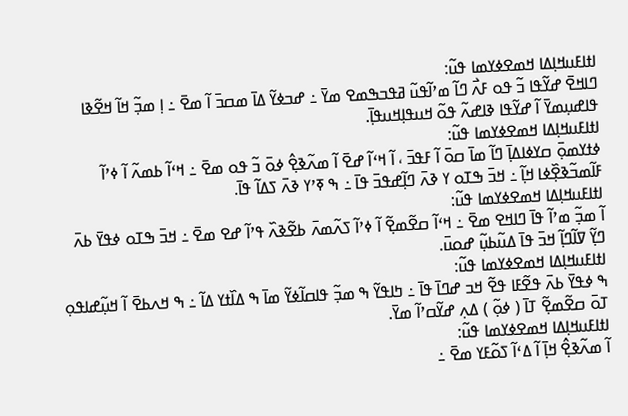ߊߙߊߓߎߞߊ߲ߡߊ ߞߘߐߦߌߘߊ ߟߎ߬:
ߣߊߞߐ߫ ߝߌ߬ߟߊ ߏ߬ ߟߋ ߓߍ߯ ߣߊ߬ ߘߴߊ߬ߟߎ߬ ߥߟߏߒߘߐ ߘߌ߫ ߸ ߝߏߦߌ߬ ߡߊ߫ ߘߛߏ߫ ߊ߬ ߘߐ߫ ߸ ߊ߲ ߘߏ߲߬ ߞߊ߬ ߞߐ߬ߢߊ ߟߊߝߎ߲ߘߌ߫ ߊ߬ ߝߌ߬ߟߊ ߢߊߝߍ߬ ߟߋ߬ ߞߎߟߊ߲ߞߎߟߊ߲߫.
ߊߙߊߓߎߞߊ߲ߡߊ ߞߘߐߦߌߘߊ ߟߎ߬:
ߦߙߌߘߋ߲߫ ߛߌߦߊߡߊ߲߫ ߣߊ߬ ߘߊ߫ ߛߋ߫ ߊ߬ ߓߟߏ߫ ، ߊ߬ ߞߵߊ߬ ߝߐ߫ ߊ߬ ߘߍ߬ߢߐ߲߮ ߦߋ߫ ߏ߬ ߟߋ ߘߐ߫ ߸ ߞߵߊ߬ ߕߘߍ߬ ߊ߬ ߦߴߊ߬ ߓߊ߬ߘߏ߬ߢߐ߲߰ߦߊ ߞߊ߲߬ ߸ ߞߏ߫ ߒߠߋ ߌ ߢߍ߫ ߣߊ߲߬ߝߟߏ߫ ߟߊ߫ ߸ ߒ ߧߴߌ ߢߍ߫ ߖߡߊ߬ ߟߊ߫.
ߊߙߊߓߎߞߊ߲ߡߊ ߞߘߐߦߌߘߊ ߟߎ߬:
ߊ߬ ߘߏ߲߬ ߘߴߊ߬ ߟߊ߫ ߣߊߞߐ ߘߐ߫ ߸ ߞߵߊ߬ ߛߐ߬ߘߐ߲߬ ߊ߬ ߦߴߊ߬ ߖߍ߬ߘߍ߫ ߕߐ߬ߢߍ߰ ߟߴߊ߬ ߝߐ ߘߐ߫ ߸ ߞߏ߫ ߒߠߋ ߦߟߌ߫ ߕߍ߫ ߣߌ߲߬ ߜߊ߬ߣߊ߲߬ ߞߏ߫ ߟߊ߫ ߡߎ߬ߕߎ߲߬ ߝߋߎ߫.
ߊߙߊߓߎߞߊ߲ߡߊ ߞߘߐߦߌߘߊ ߟߎ߬:
ߒ ߦߟߌ߫ ߕߍ߫ ߟߐ߬ߓߊ ߟߐ߬ ߞߏ ߝߣߊ߫ ߟߊ߫ ߸ ߤߊߟߌ߬ ߒ ߘߏ߲߬ ߟߊߛߊ߬ߦߌ߬ ߘߊ߫ ߒ ߡߊ߰ߙߌ ߡߊ߬ ߸ ߒ ߞߍߕߐ߫ ߊ߬ ߞߎ߲߬ߝߊߟߋ߲ ߠߋ߫ ߛߐ߬ߘߐ߲߬ ߠߊ߫ ( ߦߋ߲߬ ) ߡߍ߲ ߝߌ߬ߛߴߊ߬ ߘߌ߫.
ߊߙߊߓߎߞߊ߲ߡߊ ߞߘߐߦߌߘߊ ߟߎ߬:
ߊ߬ ߘߍ߬ߢߐ߲߮ ߞߊ߲߫ ߊ߬ ߡߵߊ߬ ߖߋ߬ߓߌ ߘߐ߫ ߸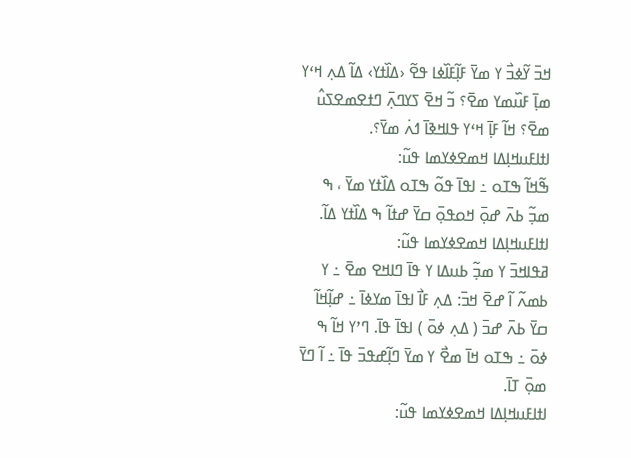ߞߏ߫ ߌ߬ߦߏ߯ ߌ ߘߌ߫ ߓߊ߲߬ߓߊ߰ߦߊ ߟߐ߬ ‹ߡߊ߰ߙߌ› ߡߊ߬ ߡߍ߲ ߞߵߌ ߘߊ߲߫ ߓߎ߰ߘߌ ߘߐ߫؟ ߏ߬ ߞߐ߫ ߖߌߣߍ߲߫ ߣߙߐߘߐߖߎ߮ ߘߐ߫؟ ߞߊ߬ ߓߊ߲߫ ߞߵߌ ߟߊߞߢߊ߫ ߗߍ߭ ߘߌ߫؟.
ߊߙߊߓߎߞߊ߲ߡߊ ߞߘߐߦߌߘߊ ߟߎ߬:
ߒ߬ߞߊ߬ ߒߠߋ ߸ ߊߟߊ߫ ߟߋ߬ ߒߠߋ ߡߊ߰ߙߌ ߘߌ߫ ، ߒ ߘߏ߲߬ ߕߍ߫ ߝߋ߲߫ ߞߋߟߋ߲߫ ߛߌ߫ ߝߙߊ߬ ߒ ߡߊ߰ߙߌ ߡߊ߬.
ߊߙߊߓߎߞߊ߲ߡߊ ߞߘߐߦߌߘߊ ߟߎ߬:
ߥߟߊߞߏ߫ ߌ ߘߏ߲߬ ߕߎߡߊ ߌ ߟߊ߫ ߣߊߞߐ ߘߐ߫ ߸ ߌ ߕߘߍ߬ ߊ߬ ߝߐ߫ ߞߏ߫: ߡߍ߲ ߓߊ߯ ߊߟߊ߫ ߘߌߦߊ߫ ߸ ߝߊ߲߬ߞߊ߬ ߛߌ߫ ߕߍ߫ ߝߏ߫ ( ߡߍ߲ ߦߋ߫ ) ߊߟߊ߫ ߟߊ߫. ߣߴߌ ߞߊ߬ ߒ ߦߋ߫ ߸ ߒߠߋ ߞߊ߫ ߘߐ߯ ߌ ߘߌ߫ ߣߊ߲߬ߝߟߏ߫ ߟߊ߫ ߸ ߊ߬ ߣߌ߫ ߘߋ߲߫ ߠߊ߫.
ߊߙߊߓߎߞߊ߲ߡߊ ߞߘߐߦߌߘߊ ߟߎ߬: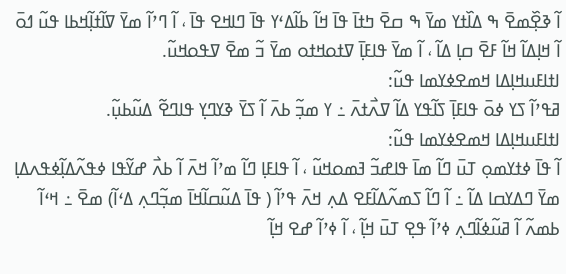ߊ߬ ߢߐ߲߰ߘߐ߫ ߒ ߡߊ߰ߙߌ ߘߌ߫ ߒ ߛߐ߫ ߤߙߊ߫ ߟߊ߫ ߞߊ߬ ߕߊ߬ߡߵߌ ߟߊ߫ ߣߊߞߐ ߟߊ߫ ، ߊ߬ ߣߴߊ߬ ߘߌ߫ ߜߊ߬ߙߊ߲߬ߞߕߊ ߟߎ߬ ߗߋ߫ ߊ߬ ߞߊ߲ߡߊ߬ ߞߊ߬ ߓߐ߫ ߛߊ߲ ߡߊ߬ ، ߊ߬ ߘߌ߫ ߟߊߓߊ߲߫ ߜߙߋߞߙߋ ߘߌ߫ ߏ߬ ߘߐ߫ ߜߟߋߞߎ߬.
ߊߙߊߓߎߞߊ߲ߡߊ ߞߘߐߦߌߘߊ ߟߎ߬:
ߥߟߴߊ߬ ߖߌ ߦߋ߫ ߟߊߓߊ߲߫ ߖߊ߬ߟߌ ߡߊ߬ ߜߍ߯ߙߍ߫ ߸ ߌ ߘߏ߲߬ ߕߍ߫ ߊ߬ ߖߌ߫ ߢߌߣߌ߲ ߟߊߣߐ߬ ߡߎ߬ߕߎ߲߬.
ߊߙߊߓߎߞߊ߲ߡߊ ߞߘߐߦߌߘߊ ߟߎ߬:
ߊ߬ ߟߊ߫ ߦߙߌߘߋ߲ ߠߎ߫ ߣߊ߬ ߘߊ߫ ߟߊߝߏ߬ ߔߘߋߞߎ߬ ، ߊ߬ ߟߊߓߊ߲ ߣߊ߬ ߘߴߊ߬ ߞߍ߫ ߊ߬ ߕߍ߯ ߝߌ߬ߟߊ ߦߟߍ߬ߡߊ߲߬ߦߟߍߡߊ߲ ߘߌ߫ ߣߡߌߛߊ ߡߊ߬ ߸ ߊ߬ ߣߊ߬ ߖߘߍ߬ߡߊ߬ߓߐ ߡߍ߲ ߞߍ߫ ߟߴߊ߬ ( ߟߊ߫ ߡߎ߬ߛߊ߬ߞߊ߫ ߘߏ߲߬ߣߍ߲ ߡߵߊ߬) ߘߐ߫ ߸ ߞߵߊ߬ ߕߘߍ߬ ߊ߬ ߥߎ߬ߦߊ߬ߣߍ߲ ߦߴߊ߬ ߟߐ߲ ߠߎ߫ ߞߊ߲߬ ، ߊ߬ ߦߴߊ߬ ߝߐ ߞߊ߲߬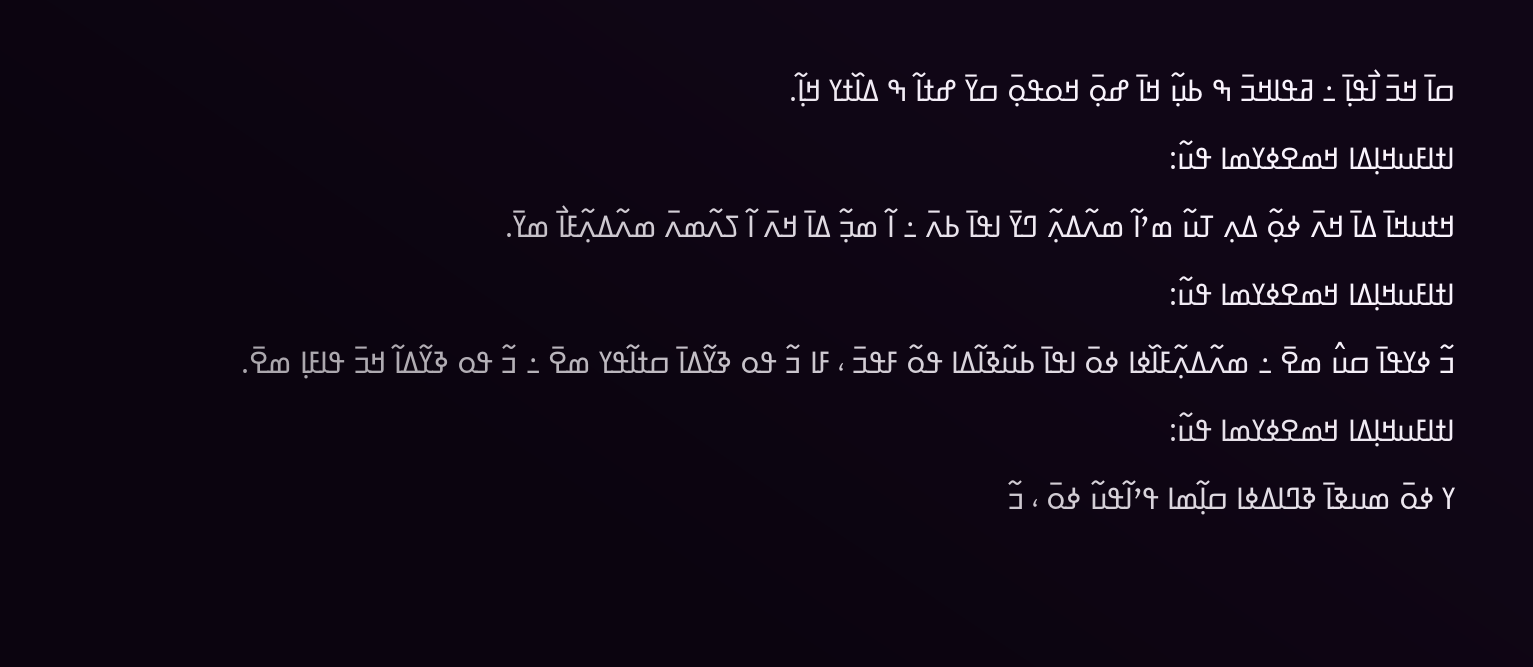ߛߊ߫ ߞߏ߫ ߊ߯ߟߊ߲߫ ߸ ߥߟߊߞߏ߫ ߒ ߕߎ߲߬ ߞߊ߫ ߝߋ߲߫ ߞߋߟߋ߲߫ ߛߌ߫ ߝߙߊ߬ ߒ ߡߊ߰ߙߌ ߞߊ߲߬.
ߊߙߊߓߎߞߊ߲ߡߊ ߞߘߐߦߌߘߊ ߟߎ߬:
ߞߙߎߞߊ߫ ߡߊ߫ ߞߍ߫ ߦߋ߲߬ ߡߍ߲ ߠߎ߬ ߘߴߊ߬ ߘߍ߬ߡߍ߲߬ ߣߌ߫ ߊߟߊ߫ ߕߍ߫ ߸ ߊ߬ ߘߏ߲߬ ߡߊ߫ ߞߍ߫ ߊ߬ ߖߍ߬ߘߍ߫ ߘߍ߬ߡߍ߲߬ߓߊ߯ ߘߌ߫.
ߊߙߊߓߎߞߊ߲ߡߊ ߞߘߐߦߌߘߊ ߟߎ߬:
ߏ߬ ߦߌߟߊ߫ ߛߎ߮ ߘߐ߫ ߸ ߘߍ߬ߡߍ߲߬ߓߊ߰ߦߊ ߦߋ߫ ߊߟߊ߫ ߕߎ߬ߢߊ߬ߡߊ ߟߋ߬ ߓߟߏ߫ ، ߓߊ ߏ߬ ߟߋ ߢߌ߬ߡߊ߫ ߛߙߊ߬ߟߌ ߘߐ߫ ߸ ߏ߬ ߟߋ ߢߌ߬ߡߊ߬ ߞߏ߫ ߟߊߓߊ߲ ߘߐ߫.
ߊߙߊߓߎߞߊ߲ߡߊ ߞߘߐߦߌߘߊ ߟߎ߬:
ߌ ߦߋ߫ ߘߎߢߊ߫ ߢߣߊߡߦߊ ߛߊ߲߬ߘߊ ߟߴߊ߬ߟߎ߬ ߦߋ߫ ، ߏ߬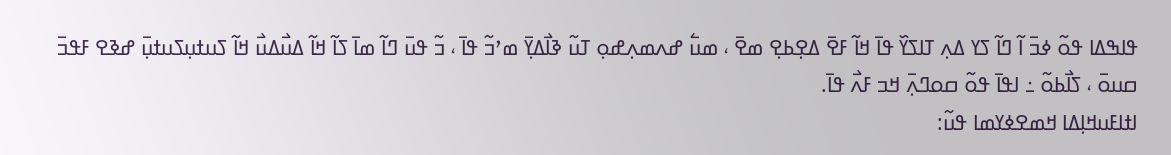ߟߊߒߡߊ ߟߋ߬ ߦߏ߫ ߊ߬ ߣߊ߬ ߖߌ ߡߍ߲ ߠߊߖߌ߰ ߟߊ߫ ߞߊ߬ ߓߐ߫ ߡߐ߲ߕߐ߲ ߘߐ߫ ، ߘߎ߱ ߝߍߘߍ߲ߝߋ߲ ߠߎ߬ ߢߊ߯ߡߌ߲߫ ߘߴߏ߬ ߟߊ߫ ، ߏ߬ ߟߎ߫ ߣߊ߬ ߘߊ߫ ߖߊ߬ ߞߊ߬ ߡߎ߯ߡߎ߯ ߞߊ߬ ߖߎߙߎ߲ߖߎߙߎ߲߫ ߝߢߐ ߓߟߏ߫ ߛߎߋ߫ ، ߖߊ߯ߕߋ߬ ߸ ߊߟߊ߫ ߟߋ߬ ߛߋߣߍ߲߫ ߞߏ ߓߍ߯ ߟߊ߫.
ߊߙߊߓߎߞߊ߲ߡߊ ߞߘߐߦߌߘߊ ߟߎ߬: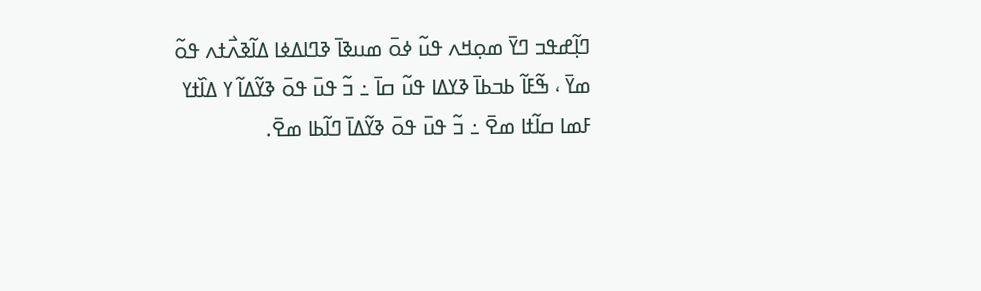ߣߊ߲߬ߝߟߏ ߣߌ߫ ߘߋ߲ߞߍ ߟߎ߬ ߦߋ߫ ߘߎߢߊ߫ ߢߣߊߡߦߊ ߡߊ߬ߢߍ߯ߙߍ ߟߋ߬ ߘߌ߫ ، ߒ߬ߓߊ߬ ߕߏߕߊ߫ ߢߌߡߊ ߟߎ߬ ߛߊ߫ ߸ ߏ߬ ߟߎ߫ ߟߋ߫ ߢߌ߬ߡߊ߬ ߌ ߡߊ߰ߙߌ ߓߘߊ ߛߊ߬ߙߊ ߘߐ߫ ߸ ߏ߬ ߟߎ߫ ߟߋ߫ ߢߌ߬ߡߊ߫ ߣߊ߬ߕߊ ߘߐ߫.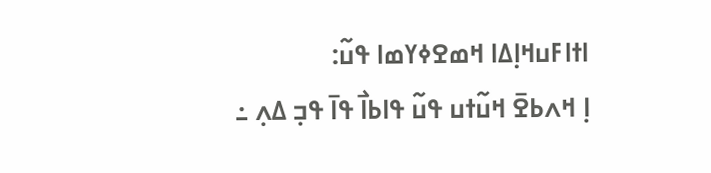ߊߙߊߓߎߞߊ߲ߡߊ ߞߘߐߦߌߘߊ ߟߎ߬:
ߊ߲ ߞߍߕߐ߫ ߞߎ߬ߙߎ ߟߎ߬ ߟߊߕߊ߯ ߟߊ߫ ߟߏ߲ ߡߍ߲ ߸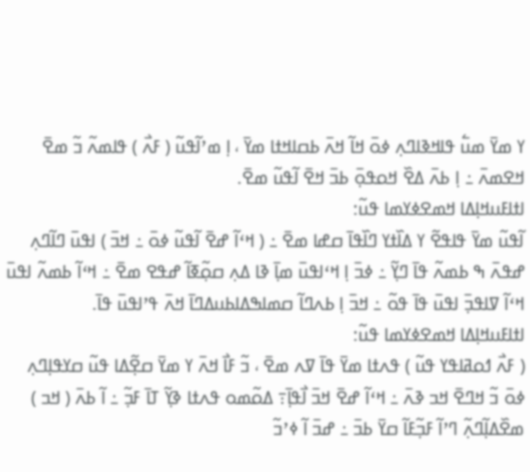ߌ ߘߌ߫ ߘߎ߱ ߟߊߞߢߊߣߍ߲ ߦߋ߫ ߞߊ߬ ߞߍ߫ ߕߛߊߞߙߊ ߘߌ߫ ، ߊ߲ ߘߴߊ߬ߟߎ߬ ( ߓߍ߯ ) ߟߊߘߍ߬ ߏ߬ ߘߐ߫ ߞߐߘߍ߫ ߸ ߊ߲ ߕߍ߫ ߡߐ߰ ߞߋߟߋ߲߫ ߕߏ߫ ߞߐ߫ ߊ߬ߟߎ߬ ߘߐ߫.
ߊߙߊߓߎߞߊ߲ߡߊ ߞߘߐߦߌߘߊ ߟߎ߬:
ߊ߬ߟߎ߬ ߘߌ߫ ߟߊߟߐ߬ ߌ ߡߊ߰ߙߌ ߣߊ߰ߟߊ߫ ߛߝߊ ߘߐ߫ ߸ ( ߞߵߊ߬ ߝߐ߫ ߊ߬ߟߎ߬ ߦߋ߫ ߸ ߞߏ߫ ) ߊߟߎ߫ ߣߊ߬ߣߍ߲ ߝߟߍ߫ ߒ ߕߘߍ߬ ߟߊ߫ ߣߌ߲߬ ߸ ߦߏ߫ ߊ߲ ߞߵߊߟߎ߫ ߘߊ߲߫ ߢߊ ߡߍ߲ ߛߋ߲߬ߧߊ߬ ߝߟߐ ߘߐ߫ ߸ ߞߵߊ߬ ߕߘߍ߬ ߊߟߎ߫ ߞߵߊ߬ ߜߊߟߏ߲߫ ߊߟߎ߫ ߟߊ߫ ߟߋ߬ ߸ ߞߏ߫ ߊ߲ ߕߍߣߊ߬ ߛߘߊߒߡߊߕߎߡߣߊ߫ ߞߍ߫ ߟߴߊߟߎ߫ ߟߊ߫.
ߊߙߊߓߎߞߊ߲ߡߊ ߞߘߐߦߌߘߊ ߟߎ߬:
( ߓߍ߯ ߗߋߥߊߟߌ ߟߎ߬ ) ߟߍߙߊ ߘߌ߫ ߟߊ߫ ߜߍ ߘߐ߫ ، ߏ߬ ߓߊ߯ ߞߍ߫ ߌ ߘߌ߫ ߛߐ߲߬ߡߊ ߟߎ߬ ߛߌߟߊ߲ߣߍ߲ ߦߋ߫ ߏ߬ ߞߣߐ߫ ߞߏ ߢߍ߫ ߸ ߞߵߊ߬ ߝߐ߫ ߞߏ߫ ߊ߯ߟߊ߲߫߹ ߡߋ߬ߘߋ ߟߍߙߊ ߢߌ߲߬ ߠߊ߫ ߓߏ߲߬ ߸ ߊ߬ ߕߍ߫ ( ߞߏ ) ߘߐ߰ߡߊ߲߬ߣߍ߲߬ ߣߴߊ߬ ߓߏ߲߬ߓߊ߬ ߛߌ߫ ߕߏ߫ ߸ ߝߏ߫ ߊ߬ ߦߴߏ߬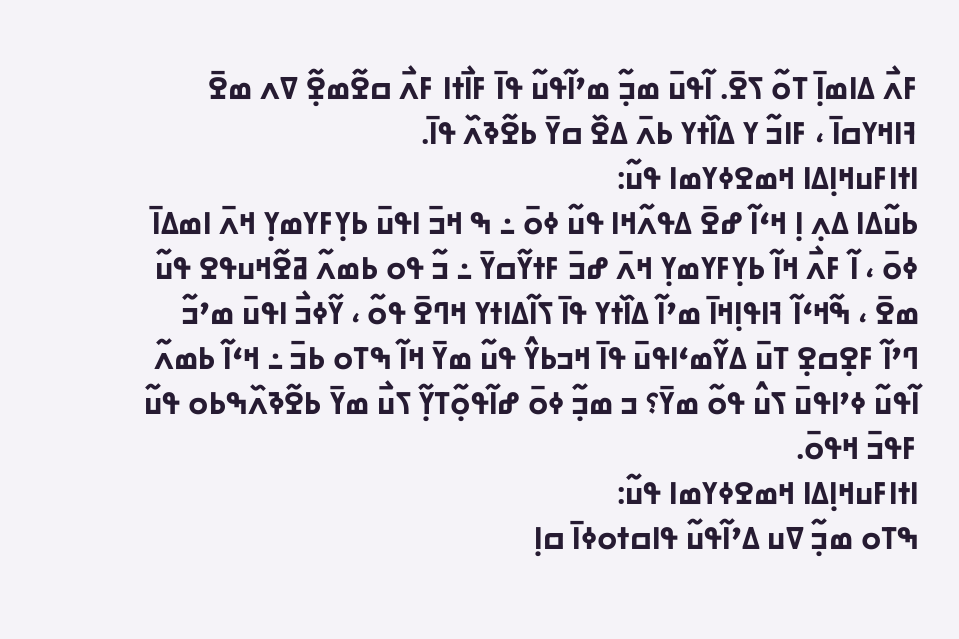ߓߍ߯ ߡߊߘߊ߲߫ ߠߋ߬ ߖߐ߫. ߊ߬ߟߎ߫ ߘߏ߲߬ ߘߴߊ߬ߟߎ߬ ߟߊ߫ ߓߊ߯ߙߊ ߓߍ߯ ߛߐ߬ߘߐ߲߬ ߜߍ ߘߐ߫ ߔߊߞߌߛߊ߫ ، ߓߊߏ߬ ߌ ߡߊ߰ߙߌ ߕߍ߫ ߡߐ߰ ߛߌ߫ ߕߐ߬ߢߍ߰ ߟߊ߫.
ߊߙߊߓߎߞߊ߲ߡߊ ߞߘߐߦߌߘߊ ߟߎ߬:
ߕߎ߬ߡߊ ߡߍ߲ ߊ߲ ߞߵߊ߬ ߝߐ߫ ߡߟߍ߬ߞߊ ߟߎ߬ ߦߋ߫ ߸ ߒ ߞߏ߫ ߊߟߎ߫ ߕߌ߲ߓߌߘߌ߲ ߞߍ߫ ߊߘߡߊ߫ ߦߋ߫ ، ߊ߬ ߓߍ߯ ߞߊ߬ ߕߌ߲ߓߌߘߌ߲ ߞߍ߫ ߝߏ߫ ߓߙߌ߬ߛߌ߫ ߸ ߏ߬ ߟߋ ߕߘߍ߬ ߥߐ߬ߞߎߟߐ ߟߎ߬ ߘߐ߫ ، ߒ߬ߞߵߊ߬ ߔߊߟߊ߲ߞߊ߫ ߘߴߊ߬ ߡߊ߰ߙߌ ߟߊ߫ ߖߊ߬ߡߊߙߌ ߞߣߐ߫ ߟߋ߬ ، ߌ߬ߦߏ߯ ߊߟߎ߫ ߘߴߏ߬ ߣߴߊ߬ ߓߐ߲ߛߐ߲ ߠߎ߫ ߡߌ߬ߘߵߊߟߎ߫ ߟߊ߫ ߞߏߕߌ߮ ߟߎ߬ ߘߌ߫ ߞߊ߬ ߒߠߋ ߕߏ߫ ߸ ߞߵߊ߬ ߕߘߍ߬ ߊ߬ߟߎ߬ ߦߴߊߟߎ߫ ߖߎ߮ ߟߋ߬ ߘߌ߫؟ ߏ ߘߏ߲߬ ߦߋ߫ ߝߊ߬ߟߋ߲߬ߠߌ߲߬ ߖߎ߯ ߘߌ߫ ߕߐ߬ߢߍ߰ߒߕߋ ߟߎ߬ ߓߟߏ߫ ߞߟߋ߫.
ߊߙߊߓߎߞߊ߲ߡߊ ߞߘߐߦߌߘߊ ߟߎ߬:
ߒߠߋ ߘߏ߲߬ ߜߎ ߡߴߊ߬ߟߎ߬ ߟߊߛߙߋߦߊ߫ ߛߊ߲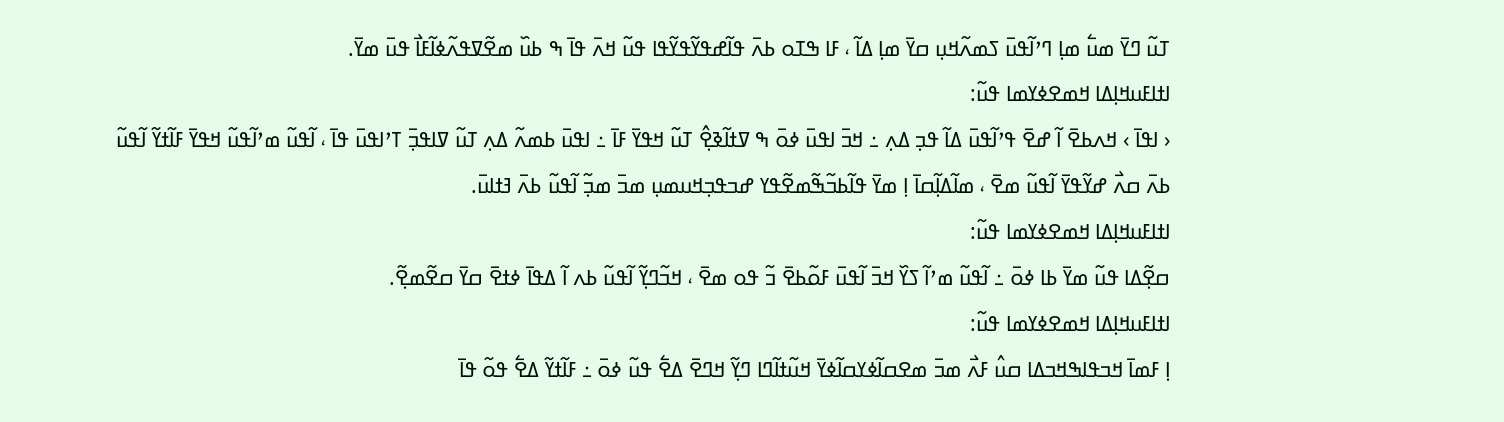ߠߎ߬ ߣߌ߫ ߘߎ߱ ߘߊ߲ ߣߴߊ߬ߟߎ߫ ߖߘߍ߬ߞߎ߲ ߛߌ߫ ߘߊ߲ ߡߊ߬ ، ߓߊ ߒߠߋ ߕߍ߫ ߟߊ߬ߝߟߌ߬ߟߌ߬ߟߊ ߟߎ߬ ߞߍ߫ ߟߊ߫ ߒ ߕߎ߰ ߘߐ߬ߜߟߍ߬ߦߊ߬ߓߊ߯ ߟߎ߫ ߘߌ߫.
ߊߙߊߓߎߞߊ߲ߡߊ ߞߘߐߦߌߘߊ ߟߎ߬:
‹ ߊߟߊ߫ › ߞߍߕߐ߫ ߊ߬ ߝߐ߫ ߟߴߊ߬ߟߎ߫ ߡߊ߬ ߟߏ߲ ߡߍ߲ ߸ ߞߏ߫ ߊߟߎ߫ ߦߋ߫ ߒ ߜߙߊ߬ߢߐ߲߮ ߠߎ߬ ߞߟߌ߫ ߓߊ߫ ߸ ߊߟߎ߫ ߕߘߍ߬ ߡߍ߲ ߠߎ߬ ߜߊߟߏ߲߫ ߠߴߊߟߎ߫ ߟߊ߫ ، ߊ߬ߟߎ߬ ߘߴߊ߬ߟߎ߬ ߞߟߌ߫ ߓߊ߬ߙߌ߬ ߊ߬ߟߎ߬ ߕߍ߫ ߛߍ߯ ߝߌ߬ߟߌ߫ ߊ߬ߟߎ߬ ߘߐ߫ ، ߘߊ߬ߡߊ߲߬ߛߊ߫ ߊ߲ ߘߌ߫ ߟߊ߬ߕߏ߬ߒ߬ߘߐ߬ߟߌ ߝߏߟߏ߲ߞߎߘߎ߲ ߘߏ߫ ߘߏ߲߬ ߊ߬ߟߎ߬ ߕߍ߫ ߔߙߊߎ߫.
ߊߙߊߓߎߞߊ߲ߡߊ ߞߘߐߦߌߘߊ ߟߎ߬:
ߛߐ߲߬ߡߊ ߟߎ߬ ߘߌ߫ ߕߊ ߦߋ߫ ߸ ߊ߬ߟߎ߬ ߘߴߊ߬ ߖߌ߰ ߞߏ߫ ߊ߬ߟߎ߫ ߓߋ߬ߕߐ߫ ߏ߬ ߟߋ ߘߐ߫ ، ߞߏ߬ߣߌ߲߬ ߊ߬ߟߎ߬ ߕߍ ߊ߬ ߡߟߊ߫ ߦߙߐ߫ ߛߌ߫ ߛߐ߬ߘߐ߲߬.
ߊߙߊߓߎߞߊ߲ߡߊ ߞߘߐߦߌߘߊ ߟߎ߬:
ߊ߲ ߓߘߊ߫ ߞߏߟߊߒߞߏߡߊ ߛߎ߮ ߓߍ߯ ߘߏ߫ ߘߐߛߊ߬ߦߌߛߊ߬ߦߌ߫ ߞߎ߬ߙߊ߬ߣߊ ߣߌ߲߬ ߞߣߐ߫ ߡߐ߱ ߟߎ߬ ߦߋ߫ ߸ ߓߊ߬ߙߌ߬ ߡߐ߱ ߟߋ߬ ߟߊ߫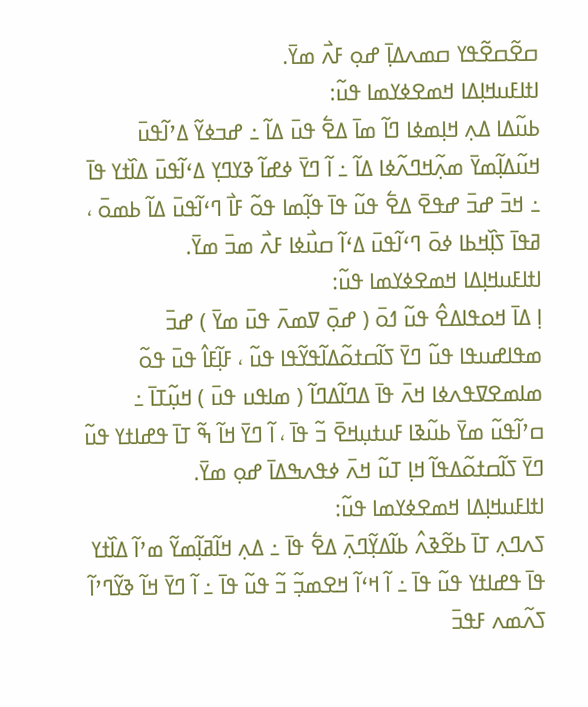ߛߐ߬ߛߐ߬ߟߌ ߛߘߍߡߊ߲߫ ߝߋ߲ ߓߍ߯ ߘߌ߫.
ߊߙߊߓߎߞߊ߲ߡߊ ߞߘߐߦߌߘߊ ߟߎ߬:
ߕߎ߬ߡߊ ߡߍ߲ ߞߊ߲ߘߦߊ ߣߊ߬ ߘߊ߫ ߡߐ߱ ߟߎ߫ ߡߊ߬ ߸ ߝߏߦߌ߬ ߡߴߊ߬ߟߎ߫ ߞߎ߬ߡߊ߲߬ߘߌ߫ ߘߍ߲߬ߞߣߍ߬ߦߊ ߡߊ߬ ߸ ߊ߬ ߣߌ߫ ߦߝߊ߬ ߢߌߣߌ߲ ߡߵߊ߬ߟߎ߫ ߡߊ߰ߙߌ ߟߊ߫ ߸ ߞߏ߫ ߝߏ߫ ߝߟߐ߫ ߡߐ߱ ߟߎ߬ ߟߊ߫ ߟߊ߲߬ߘߊ ߟߋ߬ ߓߊ߯ ߣߵߊ߬ߟߎ߫ ߡߊ߬ ߕߘߋ߫ ، ߥߟߊ߫ ߖߊ߲߰ߞߕߊ ߦߋ߫ ߣߵߊ߬ߟߎ߫ ߡߵߊ߬ ߛߎ߯ߦߊ ߓߍ߯ ߘߏ߫ ߘߌ߫.
ߊߙߊߓߎߞߊ߲ߡߊ ߞߘߐߦߌߘߊ ߟߎ߬:
ߊ߲ ߡߊ߫ ߞߋߟߊߡߐ߮ ߟߎ߬ ߗߋ߫ ( ߝߋ߲߫ ߜߘߍ߫ ߟߎ߫ ߘߌ߫ ) ߝߏ߫ ߘߟߊߝߎߟߊ ߟߎ߬ ߣߌ߫ ߖߊ߬ߛߙߋ߬ߡߊ߬ߟߌ߬ߟߊ ߟߎ߬ ، ߓߊ߲߬ߓߊ߮ ߟߎ߫ ߟߋ߬ ߘߊߘߐߜߟߍߦߊ ߞߍ߫ ߟߊ߫ ߡߣߊ߬ߡߣߊ߬ ( ߘߊߟߎ ߟߎ߫ ) ߞߎ߲߬ߠߊ߫ ߸ ߛߴߊ߬ߟߎ߬ ߘߌ߫ ߕߎ߬ߢߊ ߓߎߙߎ߲ߞߐ߫ ߏ߬ ߟߊ߫ ، ߊ߬ ߣߌ߫ ߞߊ߬ ߒ߬ ߠߊ߫ ߟߝߊߙߌ ߟߎ߬ ߣߌ߫ ߖߊ߬ߛߙߋ߬ߡߟߊ߬ ߞߊ߲ ߠߎ߬ ߞߍ߫ ߦߟߍߒߡߊ߫ ߝߋ߲ ߘߌ߫.
ߊߙߊߓߎߞߊ߲ߡߊ ߞߘߐߦߌߘߊ ߟߎ߬:
ߖߍߣߍ߲ ߠߊ߫ ߕߐ߬ߢߍ߮ ߕߊ߬ߡߌ߲߬ߣߍ߲߫ ߡߐ߱ ߟߊ߫ ߸ ߡߍ߲ ߞߊ߬ߥߊ߲߬ߘߌ߬ ߘߴߊ߬ ߡߊ߰ߙߌ ߟߊ߫ ߟߝߊߙߌ ߟߎ߬ ߟߊ߫ ߸ ߊ߬ ߞߵߊ߬ ߞߐߘߏ߲߬ ߏ߬ ߟߎ߬ ߟߊ߫ ߸ ߊ߬ ߣߌ߫ ߞߊ߬ ߢߌ߬ߣߴߊ߬ ߖߍ߬ߘߍ ߓߟߏ߫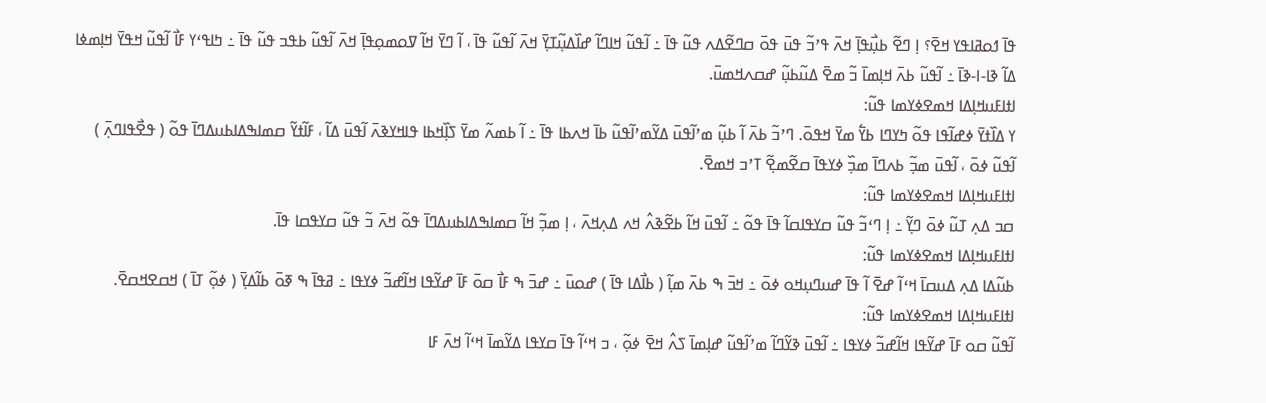ߟߊ߫ ߗߋߥߊߟߌ ߞߐ߫؟ ߊ߲ ߣߐ߬ ߕߎ߲߯ߟߊ߲߫ ߞߍ߫ ߟߴߏ߬ ߟߎ߫ ߟߋ߫ ߛߣߐ߬ߡߍ ߟߎ߬ ߟߊ߫ ߸ ߊ߬ߟߎ߬ ߞߊߣߊ߬ ߝߊ߰ߡߎ߲߬ߠߌ߲߫ ߞߍ߫ ߊ߬ߟߎ߬ ߟߊ߫ ، ߊ߬ ߣߌ߫ ߞߊ߬ ߜߋߘߋ߲ߟߊ߲߫ ߞߍ߫ ߊ߬ߟߎ߬ ߕߟߏ ߟߎ߬ ߟߊ߫ ߸ ߤߊߟߵߌ ߓߊ߯ ߊ߬ߟߎ߬ ߞߟߌ߫ ߞߊ߲ߘߦߊ ߡߊ߬ ߢߊ-ߊ-ߢߊ߫ ߸ ߊ߬ߟߎ߬ ߕߍ߫ ߞߊ߲ߘߊ߫ ߏ߬ ߘߐ߫ ߡߎ߬ߕߎ߲߬ ߝߛߍߞߘߎ߫.
ߊߙߊߓߎߞߊ߲ߡߊ ߞߘߐߦߌߘߊ ߟߎ߬:
ߌ ߡߊ߰ߙߌ߫ ߦߝߊ߬ߟߊ ߟߋ߬ ߤߌߣߊ ߕߌ߱ ߘߌ߫ ߞߟߋ߫. ߣߴߏ߬ ߕߍ߫ ߊ߬ ߕߎ߲߬ ߘߴߊ߬ߟߎ߫ ߡߌ߬ߘߴߊ߬ߟߎ߬ ߕߊ߫ ߞߍߕߊ ߟߊ߫ ߸ ߊ߬ ߕߘߍ߬ ߘߌ߫ ߖߊ߲߰ߞߕߊ ߟߊߞߌߢߍ߫ ߊ߬ߟߎ߫ ߡߊ߬ ، ߓߊ߬ߙߌ߬ ߛߘߊߒߡߊߕߎߡߣߊ߫ ߟߋ߬ ( ߟߐ߯ߟߊߣߍ߲߫ ) ߊ߬ߟߎ߬ ߦߋ߫ ، ߊ߬ߟߎ߫ ߘߏ߲߬ ߕߍߣߊ߫ ߘߏ߲߰ ߦߌߟߊ߫ ߛߐ߬ߘߐ߲߬ ߠߴߏ ߞߘߐ߫.
ߊߙߊߓߎߞߊ߲ߡߊ ߞߘߐߦߌߘߊ ߟߎ߬:
ߛߏ ߡߍ߲ ߠߎ߬ ߦߋ߫ ߣߌ߲߬ ߸ ߊ߲ ߣߵߏ߬ ߟߎ߬ ߛߌߟߊߛߊ߬ ߟߊ߫ ߟߋ߬ ߸ ߊ߬ߟߎ߫ ߞߊ߬ ߕߐ߬ߢߍ߮ ߞߍ ߡߍ߲ߞߍ߫ ، ߊ߲ ߘߏ߲߬ ߞߊ߬ ߛߘߊߒߡߊߕߎߡߣߊ߫ ߟߋ߬ ߞߍ߫ ߏ߬ ߟߎ߬ ߛߌߟߛߊ ߟߊ߫.
ߊߙߊߓߎߞߊ߲ߡߊ ߞߘߐߦߌߘߊ ߟߎ߬:
ߕߎ߬ߡߊ ߡߍ߲ ߡߎߛߊ߫ ߞߵߊ߬ ߝߐ߫ ߊ߬ ߟߊ߫ ߝߎߣߎ߲ߞߋ ߦߋ߫ ߸ ߞߏ߫ ߒ ߕߍ߫ ߘߊ߲߬ ( ߕߊ߯ߡߊ ߟߊ߫ ) ߝߋߎ߫ ߸ ߝߏ߫ ߒ ߓߊ߯ ߛߋ߫ ߓߊ߫ ߝߌ߬ߟߊ ߞߊ߬ߝߏ߬ ߦߌߟߊ ߸ ߥߟߊ߫ ߒ ߧߋ߫ ߕߊ߬ߡߌ߲߫ ( ߦߋ߲߬ ߠߊ߫ ) ߞߛߐߞߛߐ߫.
ߊߙߊߓߎߞߊ߲ߡߊ ߞߘߐߦߌߘߊ ߟߎ߬:
ߊ߬ߟߎ߬ ߛߋ ߓߊ߫ ߝߌ߬ߟߊ ߞߊ߬ߝߏ߬ ߦߌߟߊ ߸ ߊ߬ߟߎ߫ ߢߌ߬ߣߊ߬ ߘߴߊ߬ߟߎ߬ ߝߊ߲ߘߊ߫ ߖߍ߮ ߞߐ߫ ߦߋ߲߬ ، ߏ ߞߵߊ߬ ߟߊ߫ ߛߌߟߊ ߡߌ߬ߘߊ߫ ߞߵߊ߬ ߞߍ߫ ߓߊ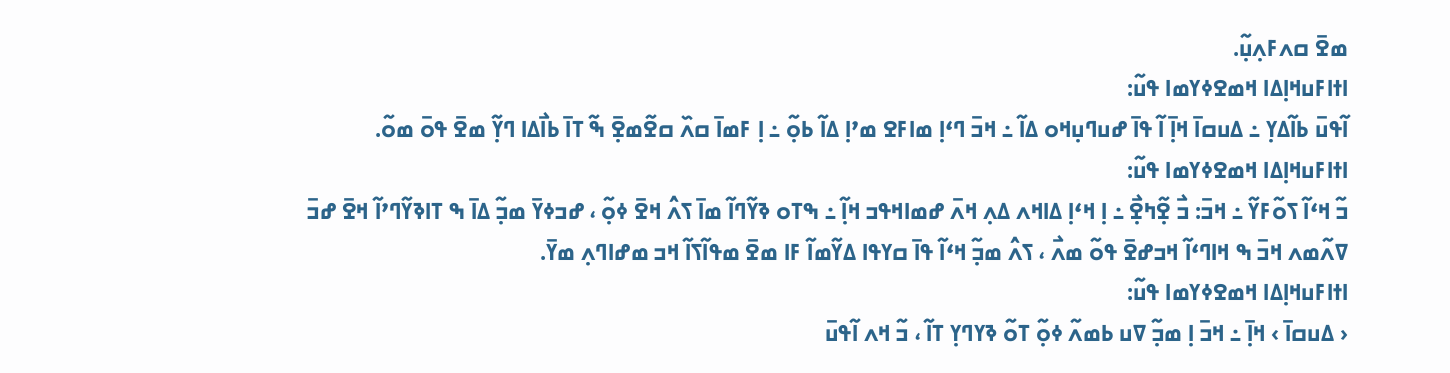ߘߐ߫ ߛߍߓߍ߲ߎ߲߬.
ߊߙߊߓߎߞߊ߲ߡߊ ߞߘߐߦߌߘߊ ߟߎ߬:
ߊ߬ߟߎ߫ ߕߊ߬ߡߌ߲ ߸ ߡߎߛߊ߫ ߞߊ߲߫ ߊ߬ ߟߊ߫ ߝߎߣߎ߲ߞߋ ߡߊ߬ ߸ ߞߏ߫ ߣߵߊ߲ ߘߊߓߐ ߘߴߊ߲ ߡߊ߬ ߕߋ߲߬ ߸ ߊ߲ ߓߘߊ߫ ߛߍ߰ ߛߐ߬ߘߐ߲߫ ߒ߬ ߠߊ߫ ߕߊ߯ߡߊ ߣߌ߲߬ ߘߐ߫ ߟߋ߫ ߘߋ߬.
ߊߙߊߓߎߞߊ߲ߡߊ ߞߘߐߦߌߘߊ ߟߎ߬:
ߏ߬ ߞߵߊ߬ ߖߋ߬ߓߌ߬ ߸ ߞߏ߫: ߏ߯ ߐ߲߬ߤߐ߲߯ ߸ ߊ߲ ߞߵߊ߲ ߡߊߞߍ ߡߍ߲ ߞߍ߫ ߝߘߊߞߟߏ ߞߊ߲߬ ߸ ߒߠߋ ߢߌ߬ߣߊ߬ ߘߊ߫ ߖߍ߮ ߞߐ߫ ߦߋ߲߬ ، ߝߏߦߌ߫ ߘߏ߲߬ ߡߊ߫ ߒ ߠߊߢߌ߬ߣߴߊ߬ ߞߐ߫ ߝߏ߫ ߜߍ߬ߘߍ ߞߏ߫ ߒ ߞߊߣߵߊ߬ ߞߏߝߐ߫ ߟߋ߬ ߘߍ߯ ، ߖߍ߮ ߘߏ߲߬ ߞߵߊ߬ ߟߊ߫ ߛߌߟߊ ߡߌ߬ߘߊ߬ ߓߊ ߘߐ߫ ߘߟߊ߬ߖߊ߬ ߞߏ ߘߝߊߣߍ߲ ߘߌ߫.
ߊߙߊߓߎߞߊ߲ߡߊ ߞߘߐߦߌߘߊ ߟߎ߬:
‹ ߡߎߛߊ߫ › ߞߊ߲߫ ߸ ߞߏ߫ ߊ߲ ߘߏ߲߬ ߜߎ ߕߘߍ߬ ߦߋ߲߬ ߠߋ߬ ߢߌߣߌ߲ ߠߊ߬ ، ߏ߬ ߞߍ ߊ߬ߟߎ߫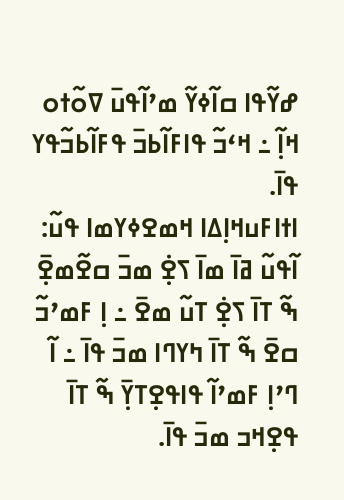ߝߌ߬ߟߊ ߛߊ߬ߦߌ߬ ߘߴߊ߬ߟߎ߫ ߜߋ߬ߙߋ ߞߊ߲߬ ߸ ߞߵߏ߬ ߟߊߓߊ߬ߕߏ߫ ߟߓߊ߬ߕߏ߬ߟߌ ߟߊ߫.
ߊߙߊߓߎߞߊ߲ߡߊ ߞߘߐߦߌߘߊ ߟߎ߬:
ߊ߬ߟߎ߬ ߥߊ߫ ߘߊ߫ ߖߐ߲߭ ߘߏ߫ ߛߐ߬ߘߐ߲߫ ߒ߬ ߠߊ߫ ߖߐ߲߭ ߠߎ߬ ߘߐ߫ ߸ ߊ߲ ߓߘߴߏ߬ ߛߐ߫ ߒ߬ ߠߊ߫ ߤߌߣߊ ߘߏ߫ ߟߊ߫ ߸ ߊ߬ ߣߴߊ߲ ߓߘߴߊ߬ ߟߊߟߐ߲ߠߌ߲߫ ߒ߬ ߠߊ߫ ߟߐ߲ߞߏ ߘߏ߫ ߟߊ߫.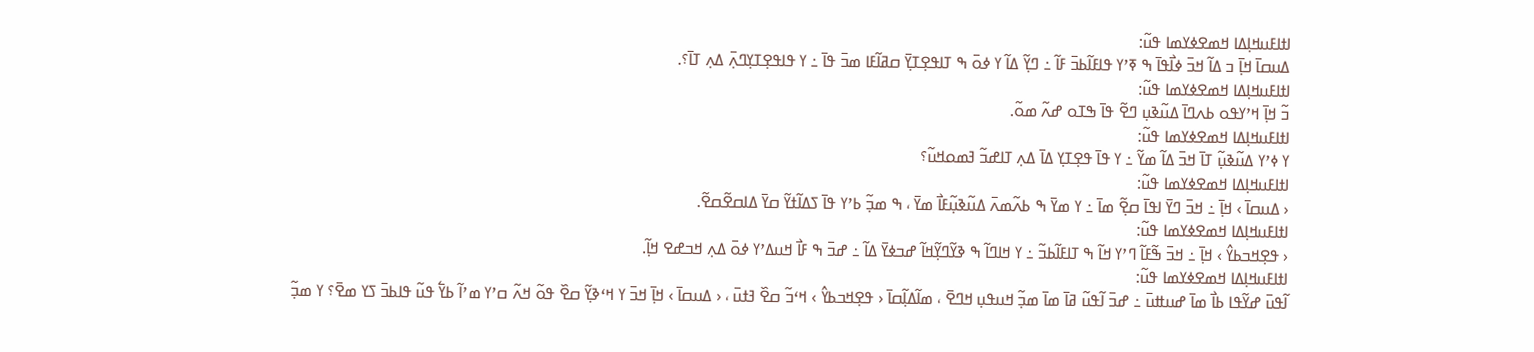ߊߙߊߓߎߞߊ߲ߡߊ ߞߘߐߦߌߘߊ ߟߎ߬:
ߡߎߛߊ߫ ߞߊ߲߫ ߏ ߡߊ߬ ߞߏ߫ ߦߊ߯ߟߊ߫ ߒ ߧߴߌ ߟߊߓߊ߬ߕߏ߫ ߓߊ߬ ߸ ߣߌ߲߬ ߡߊ߬ ߌ ߦߋ߫ ߒ ߠߊߟߐ߲ߠߌ߲߫ ߛߥߊ߬ߓߊ ߘߏ߫ ߟߊ߫ ߸ ߌ ߟߊߟߐ߲ߠߌ߲ߣߍ߲߫ ߡߍ߲ ߠߊ߫؟.
ߊߙߊߓߎߞߊ߲ߡߊ ߞߘߐߦߌߘߊ ߟߎ߬:
ߏ߬ ߞߊ߲߫ ߞߴߌߟߋ ߕߍߣߊ߫ ߡߎ߬ߢߎ߲ ߣߐ߬ ߟߊ߫ ߒߠߋ ߝߍ߬ ߘߋ߬.
ߊߙߊߓߎߞߊ߲ߡߊ ߞߘߐߦߌߘߊ ߟߎ߬:
ߌ ߦߴߌ ߡߎ߬ߢߎ߲߬ ߠߊ߫ ߞߏ߫ ߡߊ߬ ߘߌ߬ ߸ ߌ ߟߊ߫ ߟߐ߲ߠߌ߲ ߡߊ߫ ߡߍ߲ ߠߊߝߏ߬ ߔߘߋߞߎ߬؟
ߊߙߊߓߎߞߊ߲ߡߊ ߞߘߐߦߌߘߊ ߟߎ߬:
‹ ߡߎߛߊ߫ › ߞߊ߲߫ ߸ ߞߏ߫ ߣߌ߫ ߊߟߊ߫ ߛߐ߲߬ ߘߊ߫ ߸ ߌ ߘߌ߫ ߒ ߕߍ߬ߘߍ߫ ߡߎ߬ߢߎ߲߬ߓߊ߯ ߘߌ߫ ، ߒ ߘߏ߲߬ ߕߴߌ ߟߊ߫ ߖߡߊ߬ߙߌ߬ ߛߌ߫ ߡߊߛߐ߬ߛߐ߬.
ߊߙߊߓߎߞߊ߲ߡߊ ߞߘߐߦߌߘߊ ߟߎ߬:
‹ ߟߐ߲ߞߏߕߌ߮ › ߞߊ߲߫ ߸ ߞߏ߫ ߒ߬ߓߊ߬ ߣߴߌ ߞߊ߬ ߒ ߠߊߓߊ߬ߕߏ߬ ߸ ߌ ߞߊߣߊ߬ ߒ ߢߌ߬ߣߌ߲߬ߞߊ߬ ߝߏߦߌ߫ ߡߊ߬ ߸ ߝߏ߫ ߒ ߓߊ߯ ߞߎߡߴߌ ߦߋ߫ ߡߍ߲ ߞߏߝߐ ߞߊ߲߬.
ߊߙߊߓߎߞߊ߲ߡߊ ߞߘߐߦߌߘߊ ߟߎ߬:
ߊ߬ߟߎ߫ ߝߌ߬ߟߊ ߕߊ߯ ߘߊ߫ ߝߎߚߎ߫ ߸ ߝߏ߫ ߊ߬ߟߎ߬ ߥߊ߫ ߘߊ߫ ߘߏ߲߬ ߞߎߟߎ߲ ߞߣߐ߫ ، ߘߊ߬ߡߊ߲߬ߛߊ߫ ‹ ߟߐ߲ߞߏߕߌ߮ › ߞߵߏ߬ ߛߐ߰ ߔߙߎ߫ ، ‹ ߡߎߛߊ߫ › ߞߊ߲߫ ߞߏ߫ ߌ ߞߵߢߌ߲߬ ߛߐ߰ ߟߋ߬ ߞߍ߬ ߛߴߌ ߘߴߊ߬ ߕߌ߱ ߟߎ߬ ߟߊߕߏ߫ ߖߌ ߘߐ߫؟ ߌ ߘߏ߲߬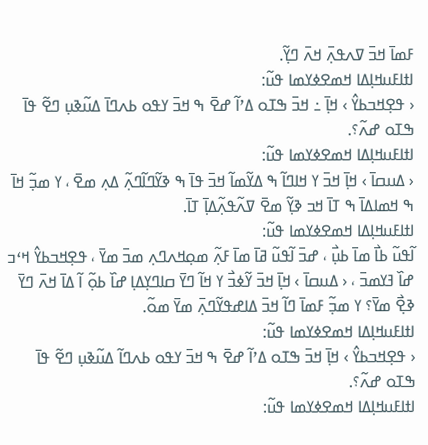ߓߘߊ߫ ߞߏ߫ ߜߍߟߍ߲߫ ߞߍ߫ ߣߌ߲߬.
ߊߙߊߓߎߞߊ߲ߡߊ ߞߘߐߦߌߘߊ ߟߎ߬:
‹ ߟߐ߲ߞߏߕߌ߮ › ߞߊ߲߫ ߸ ߞߏ߫ ߒߠߋ ߡߴߊ߬ ߝߐ߫ ߒ ߞߏ߫ ߌߟߋ ߕߍߣߊ߫ ߡߎ߬ߢߎ߲ ߣߐ߬ ߟߊ߫ ߒߠߋ ߝߍ߬؟.
ߊߙߊߓߎߞߊ߲ߡߊ ߞߘߐߦߌߘߊ ߟߎ߬:
‹ ߡߎߛߊ߫ › ߞߊ߲߫ ߞߏ߫ ߌ ߞߊߣߊ߬ ߒ ߡߌ߬ߘߊ߬ ߞߏ߫ ߟߊ߫ ߒ ߢߌ߬ߣߊ߬ߣߍ߲߬ ߡߍ߲ ߘߐ߫ ، ߌ ߘߏ߲߬ ߞߊ߫ ߒ ߞߘߊߡߊ߫ ߒ ߠߊ߫ ߞߏ ߢߌ߲߬ ߘߐ߫ ߜߍ߬ߟߍ߲߬ߡߊ߲߫ ߠߊ߫.
ߊߙߊߓߎߞߊ߲ߡߊ ߞߘߐߦߌߘߊ ߟߎ߬:
ߊ߬ߟߎ߬ ߕߊ߯ ߘߊ߫ ߕߎ߲߯ ، ߝߏ߫ ߊ߬ߟߎ߬ ߥߊ߫ ߘߊ߫ ߓߍ߲߬ ߘߋ߲ߞߍߣߍ߲ ߘߏ߫ ߘߌ߫ ، ߟߐ߲ߞߏߕߌ߮ ߞߵߏ ߝߊ߰ ߔߌߘߏ߫ ، ‹ ߡߎߛߊ߫ › ߞߊ߲߫ ߞߏ߫ ߌ߬ߦߏ߯ ߌ ߞߊ߬ ߣߌ߫ ߛߊߣߌ߲ߡߊ߲ ߝߊ߰ ߕߋ߲߬ ߊ߬ ߡߊ߫ ߞߍ߫ ߣߌ߫ ߢߐ߲߯ ߘߌ߫؟ ߌ ߘߏ߲߬ ߓߘߊ߫ ߣߊ߬ ߞߏ߫ ߡߊߝߟߌ߬ߣߍ߲߫ ߘߌ߫ ߘߋ߬.
ߊߙߊߓߎߞߊ߲ߡߊ ߞߘߐߦߌߘߊ ߟߎ߬:
‹ ߟߐ߲ߞߏߕߌ߮ › ߞߊ߲߫ ߞߏ߫ ߒߠߋ ߡߴߊ߬ ߝߐ߫ ߒ ߞߏ߫ ߌߟߋ ߕߍߣߊ߬ ߡߎ߬ߢߎ߲ ߣߐ߬ ߟߊ߫ ߒߠߋ ߝߍ߬؟.
ߊߙߊߓߎߞߊ߲ߡߊ ߞߘߐߦߌߘߊ ߟߎ߬: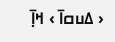‹ ߡߎߛߊ߫ › ߞߊ߲߫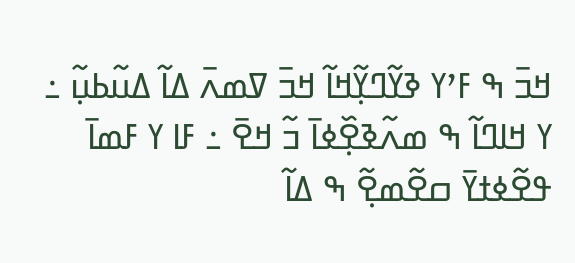ߞߏ߫ ߒ ߓߴߌ ߢߌ߬ߣߌ߲߬ߞߊ߬ ߞߏ߫ ߜߘߍ߫ ߡߊ߬ ߡߎ߬ߕߎ߲߬ ߸ ߌ ߞߊߣߊ߬ ߒ ߘߍ߬ߢߐ߲߰ߦߊ߫ ߏ߬ ߞߐ߫ ߸ ߓߊ ߌ ߓߘߊ߫ ߟߐ߬ߦߙߌ߫ ߛߐ߬ߘߐ߲߬ ߒ ߡߊ߬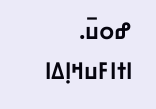ߝߋߎ߫.
ߊߙߊߓߎߞߊ߲ߡߊ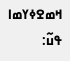ߞߘߐߦߌߘߊ ߟߎ߬: